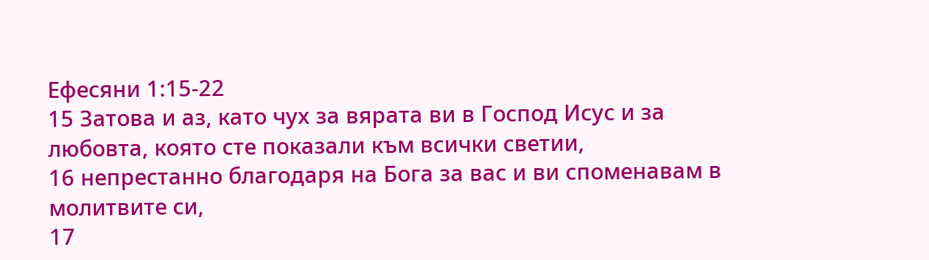Ефесяни 1:15-22
15 Затова и аз, като чух за вярата ви в Господ Исус и за любовта, която сте показали към всички светии,
16 непрестанно благодаря на Бога за вас и ви споменавам в молитвите си,
17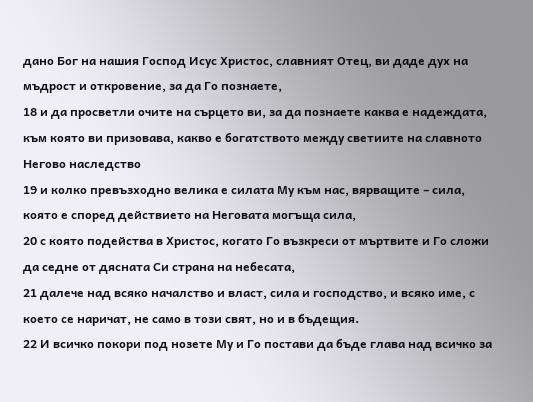дано Бог на нашия Господ Исус Христос, славният Отец, ви даде дух на мъдрост и откровение, за да Го познаете,
18 и да просветли очите на сърцето ви, за да познаете каква е надеждата, към която ви призовава, какво е богатството между светиите на славното Негово наследство
19 и колко превъзходно велика е силата Му към нас, вярващите – сила, която е според действието на Неговата могъща сила,
20 с която подейства в Христос, когато Го възкреси от мъртвите и Го сложи да седне от дясната Си страна на небесата,
21 далече над всяко началство и власт, сила и господство, и всяко име, с което се наричат, не само в този свят, но и в бъдещия.
22 И всичко покори под нозете Му и Го постави да бъде глава над всичко за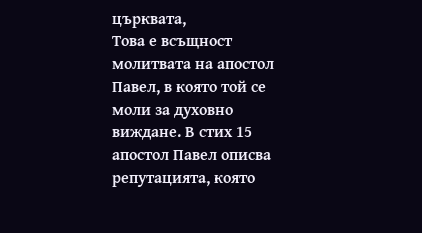църквата,
Това е всъщност молитвата на апостол Павел, в която той се моли за духовно виждане. В стих 15 апостол Павел описва репутацията, която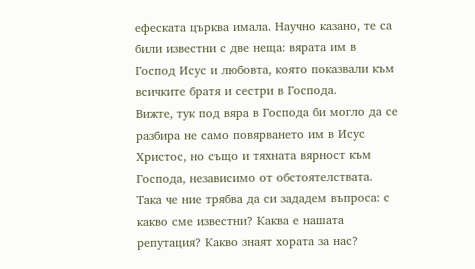ефеската църква имала. Научно казано, те са били известни с две неща: вярата им в Господ Исус и любовта, която показвали към всичките братя и сестри в Господа.
Вижте, тук под вяра в Господа би могло да се разбира не само повярването им в Исус Христос, но също и тяхната вярност към Господа, независимо от обстоятелствата. Така че ние трябва да си зададем въпроса: с какво сме известни? Каква е нашата репутация? Какво знаят хората за нас?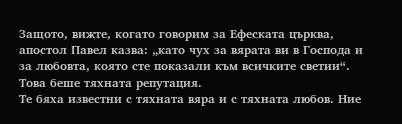Защото, вижте, когато говорим за Ефеската църква, апостол Павел казва: „като чух за вярата ви в Господа и за любовта, която сте показали към всичките светии“. Това беше тяхната репутация.
Те бяха известни с тяхната вяра и с тяхната любов. Ние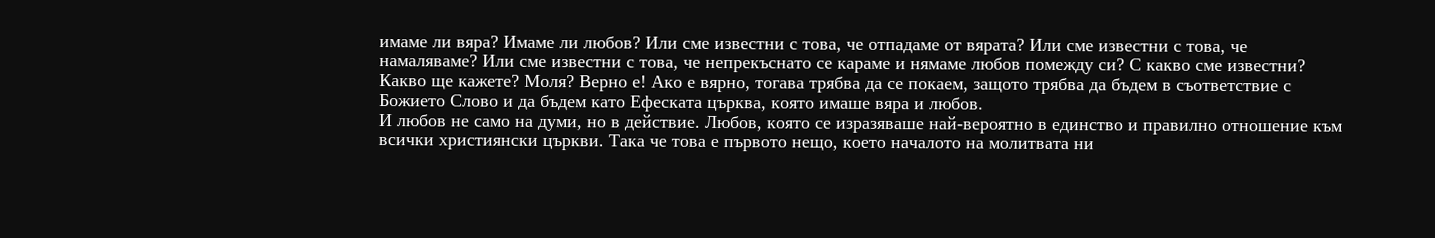имаме ли вяра? Имаме ли любов? Или сме известни с това, че отпадаме от вярата? Или сме известни с това, че намаляваме? Или сме известни с това, че непрекъснато се караме и нямаме любов помежду си? С какво сме известни? Какво ще кажете? Моля? Верно е! Ако е вярно, тогава трябва да се покаем, защото трябва да бъдем в съответствие с Божието Слово и да бъдем като Ефеската църква, която имаше вяра и любов.
И любов не само на думи, но в действие. Любов, която се изразяваше най-вероятно в единство и правилно отношение към всички християнски църкви. Така че това е първото нещо, което началото на молитвата ни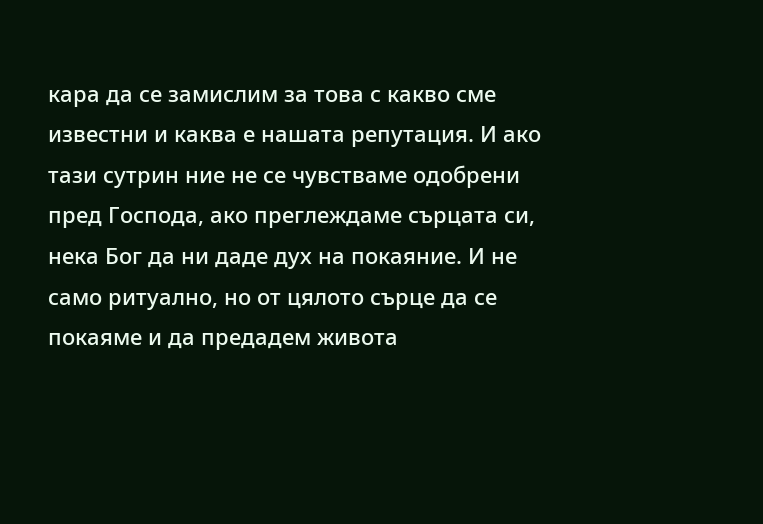кара да се замислим за това с какво сме известни и каква е нашата репутация. И ако тази сутрин ние не се чувстваме одобрени пред Господа, ако преглеждаме сърцата си, нека Бог да ни даде дух на покаяние. И не само ритуално, но от цялото сърце да се покаяме и да предадем живота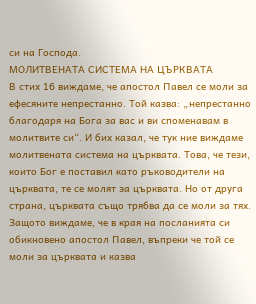си на Господа.
МОЛИТВЕНАТА СИСТЕМА НА ЦЪРКВАТА
В стих 16 виждаме, че апостол Павел се моли за ефесяните непрестанно. Той казва: „непрестанно благодаря на Бога за вас и ви споменавам в молитвите си“. И бих казал, че тук ние виждаме молитвената система на църквата. Това, че тези, които Бог е поставил като ръководители на църквата, те се молят за църквата. Но от друга страна, църквата също трябва да се моли за тях. Защото виждаме, че в края на посланията си обикновено апостол Павел, въпреки че той се моли за църквата и казва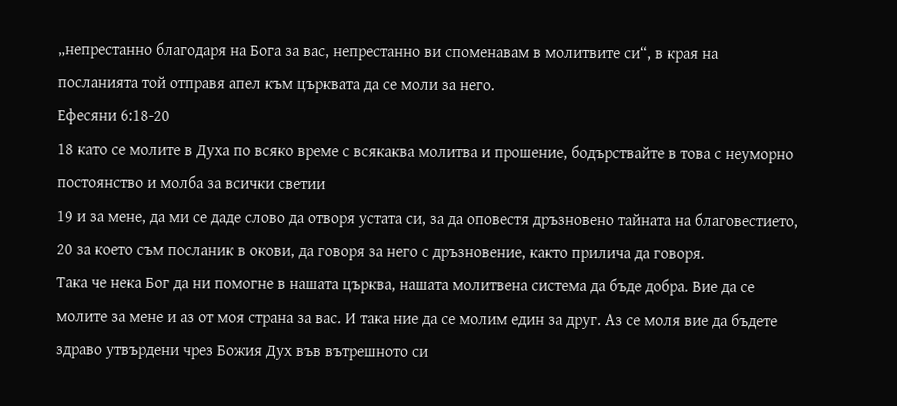„непрестанно благодаря на Бога за вас, непрестанно ви споменавам в молитвите си“, в края на посланията той отправя апел към църквата да се моли за него.
Ефесяни 6:18-20
18 като се молите в Духа по всяко време с всякаква молитва и прошение, бодърствайте в това с неуморно постоянство и молба за всички светии
19 и за мене, да ми се даде слово да отворя устата си, за да оповестя дръзновено тайната на благовестието,
20 за което съм посланик в окови, да говоря за него с дръзновение, както прилича да говоря.
Така че нека Бог да ни помогне в нашата църква, нашата молитвена система да бъде добра. Вие да се молите за мене и аз от моя страна за вас. И така ние да се молим един за друг. Аз се моля вие да бъдете здраво утвърдени чрез Божия Дух във вътрешното си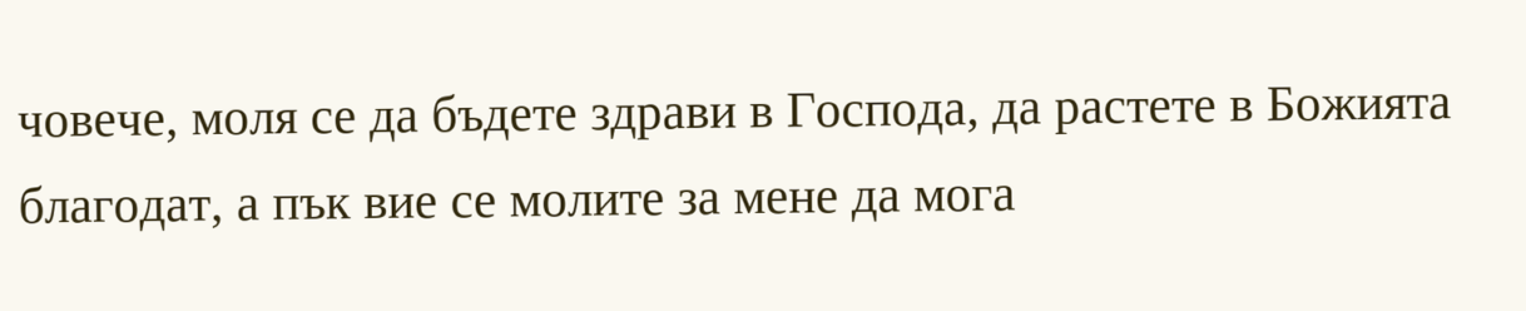човече, моля се да бъдете здрави в Господа, да растете в Божията благодат, а пък вие се молите за мене да мога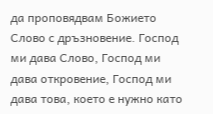да проповядвам Божието Слово с дръзновение. Господ ми дава Слово, Господ ми дава откровение, Господ ми дава това, което е нужно като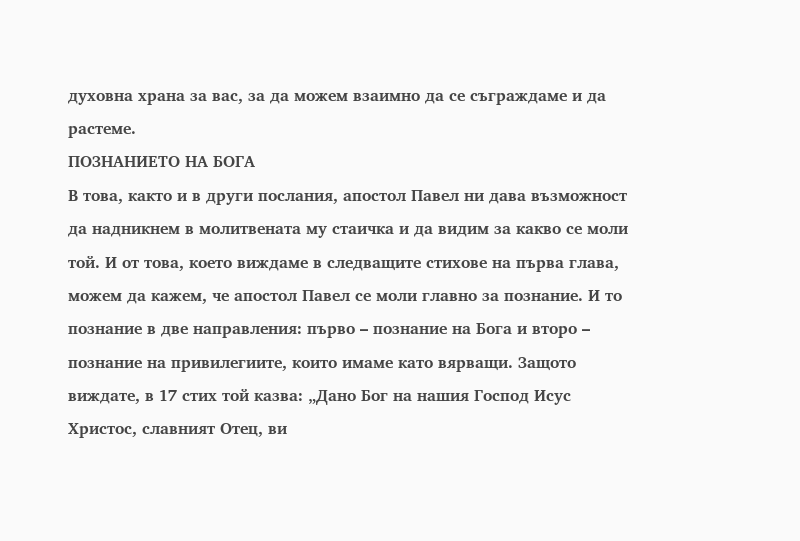духовна храна за вас, за да можем взаимно да се съграждаме и да растеме.
ПОЗНАНИЕТО НА БОГА
В това, както и в други послания, апостол Павел ни дава възможност да надникнем в молитвената му стаичка и да видим за какво се моли той. И от това, което виждаме в следващите стихове на първа глава, можем да кажем, че апостол Павел се моли главно за познание. И то познание в две направления: първо – познание на Бога и второ – познание на привилегиите, които имаме като вярващи. Защото виждате, в 17 стих той казва: „Дано Бог на нашия Господ Исус Христос, славният Отец, ви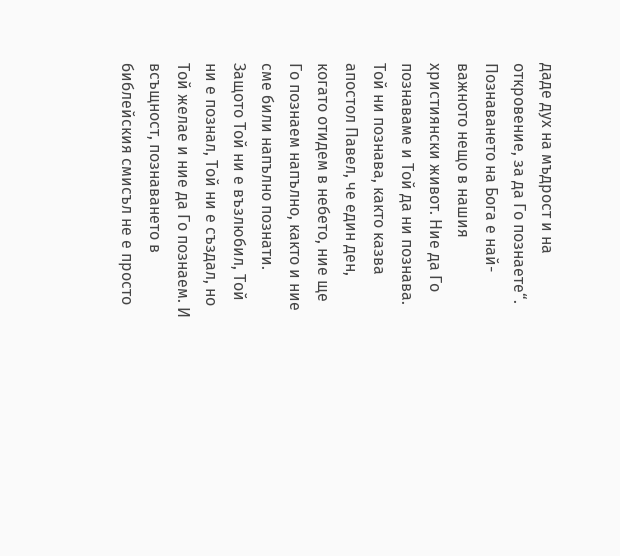даде дух на мъдрост и на откровение, за да Го познаете“.
Познаването на Бога е най-важното нещо в нашия християнски живот. Ние да Го познаваме и Той да ни познава. Той ни познава, както казва апостол Павел, че един ден, когато отидем в небето, ние ще Го познаем напълно, както и ние сме били напълно познати. Защото Той ни е възлюбил, Той ни е познал, Той ни е създал, но Той желае и ние да Го познаем. И всъщност, познаването в библейския смисъл не е просто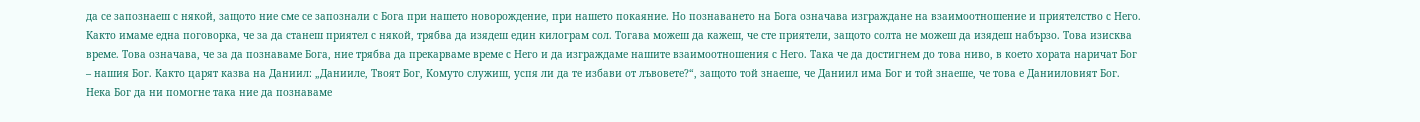да се запознаеш с някой, защото ние сме се запознали с Бога при нашето новорождение, при нашето покаяние. Но познаването на Бога означава изграждане на взаимоотношение и приятелство с Него.
Както имаме една поговорка, че за да станеш приятел с някой, трябва да изядеш един килограм сол. Тогава можеш да кажеш, че сте приятели, защото солта не можеш да изядеш набързо. Това изисква време. Това означава, че за да познаваме Бога, ние трябва да прекарваме време с Него и да изграждаме нашите взаимоотношения с Него. Така че да достигнем до това ниво, в което хората наричат Бог – нашия Бог. Както царят казва на Даниил: „Данииле, Твоят Бог, Комуто служиш, успя ли да те избави от лъвовете?“, защото той знаеше, че Даниил има Бог и той знаеше, че това е Данииловият Бог. Нека Бог да ни помогне така ние да познаваме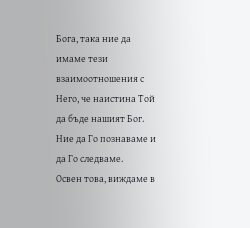Бога, така ние да имаме тези взаимоотношения с Него, че наистина Той да бъде нашият Бог. Ние да Го познаваме и да Го следваме.
Освен това, виждаме в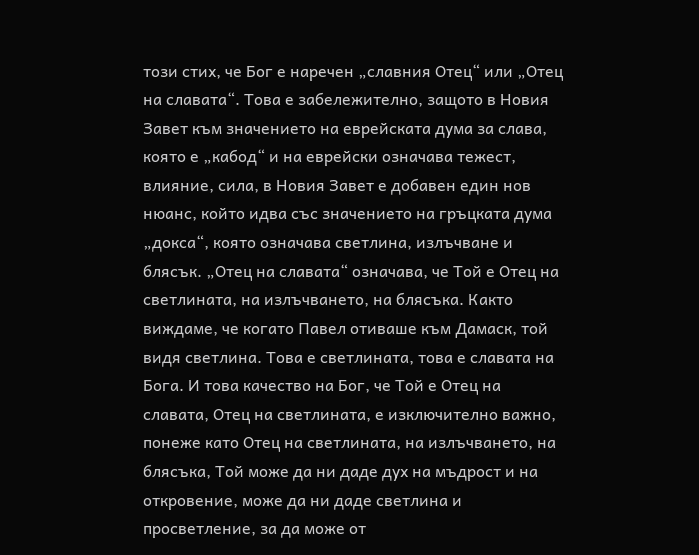този стих, че Бог е наречен „славния Отец“ или „Отец на славата“. Това е забележително, защото в Новия Завет към значението на еврейската дума за слава, която е „кабод“ и на еврейски означава тежест, влияние, сила, в Новия Завет е добавен един нов нюанс, който идва със значението на гръцката дума „докса“, която означава светлина, излъчване и блясък. „Отец на славата“ означава, че Той е Отец на светлината, на излъчването, на блясъка. Както виждаме, че когато Павел отиваше към Дамаск, той видя светлина. Това е светлината, това е славата на Бога. И това качество на Бог, че Той е Отец на славата, Отец на светлината, е изключително важно, понеже като Отец на светлината, на излъчването, на блясъка, Той може да ни даде дух на мъдрост и на откровение, може да ни даде светлина и просветление, за да може от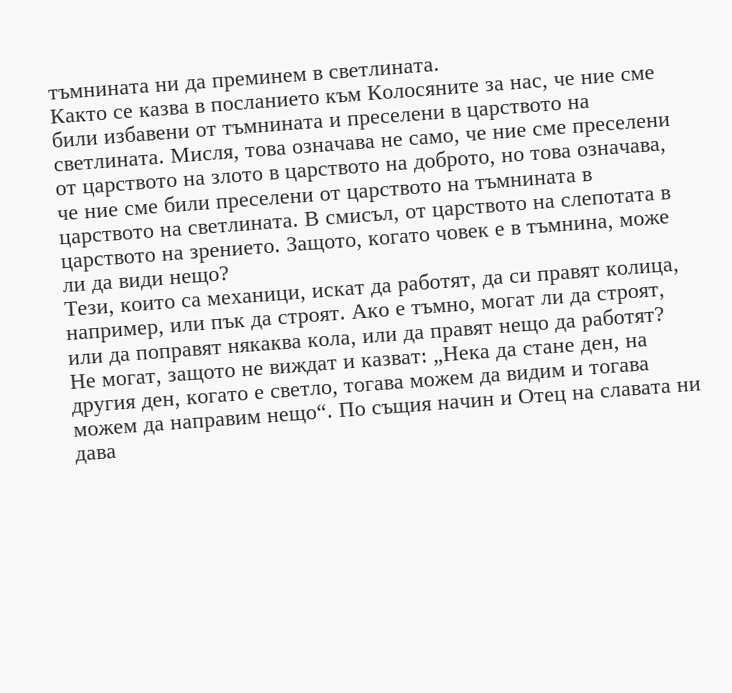тъмнината ни да преминем в светлината.
Както се казва в посланието към Колосяните за нас, че ние сме били избавени от тъмнината и преселени в царството на светлината. Мисля, това означава не само, че ние сме преселени от царството на злото в царството на доброто, но това означава, че ние сме били преселени от царството на тъмнината в царството на светлината. В смисъл, от царството на слепотата в царството на зрението. Защото, когато човек е в тъмнина, може ли да види нещо?
Тези, които са механици, искат да работят, да си правят колица, например, или пък да строят. Ако е тъмно, могат ли да строят, или да поправят някаква кола, или да правят нещо да работят? Не могат, защото не виждат и казват: „Нека да стане ден, на другия ден, когато е светло, тогава можем да видим и тогава можем да направим нещо“. По същия начин и Отец на славата ни дава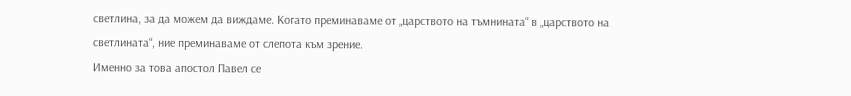светлина, за да можем да виждаме. Когато преминаваме от „царството на тъмнината“ в „царството на светлината“, ние преминаваме от слепота към зрение.
Именно за това апостол Павел се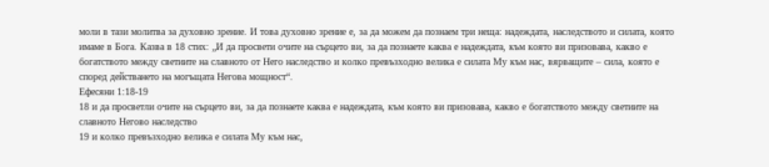моли в тази молитва за духовно зрение. И това духовно зрение е, за да можем да познаем три неща: надеждата, наследството и силата, която имаме в Бога. Казва в 18 стих: „И да просвети очите на сърцето ви, за да познаете каква е надеждата, към която ви призовава, какво е богатството между светиите на славното от Него наследство и колко превъзходно велика е силата Му към нас, вярващите – сила, която е според действането на могъщата Негова мощност“.
Ефесяни 1:18-19
18 и да просветли очите на сърцето ви, за да познаете каква е надеждата, към която ви призовава, какво е богатството между светиите на славното Негово наследство
19 и колко превъзходно велика е силата Му към нас,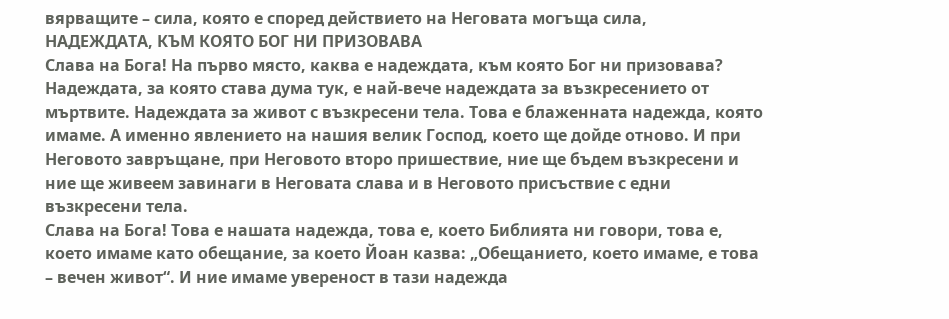вярващите – сила, която е според действието на Неговата могъща сила,
НАДЕЖДАТА, КЪМ КОЯТО БОГ НИ ПРИЗОВАВА
Слава на Бога! На първо място, каква е надеждата, към която Бог ни призовава? Надеждата, за която става дума тук, е най-вече надеждата за възкресението от мъртвите. Надеждата за живот с възкресени тела. Това е блаженната надежда, която имаме. А именно явлението на нашия велик Господ, което ще дойде отново. И при Неговото завръщане, при Неговото второ пришествие, ние ще бъдем възкресени и ние ще живеем завинаги в Неговата слава и в Неговото присъствие с едни възкресени тела.
Слава на Бога! Това е нашата надежда, това е, което Библията ни говори, това е, което имаме като обещание, за което Йоан казва: „Обещанието, което имаме, е това – вечен живот“. И ние имаме увереност в тази надежда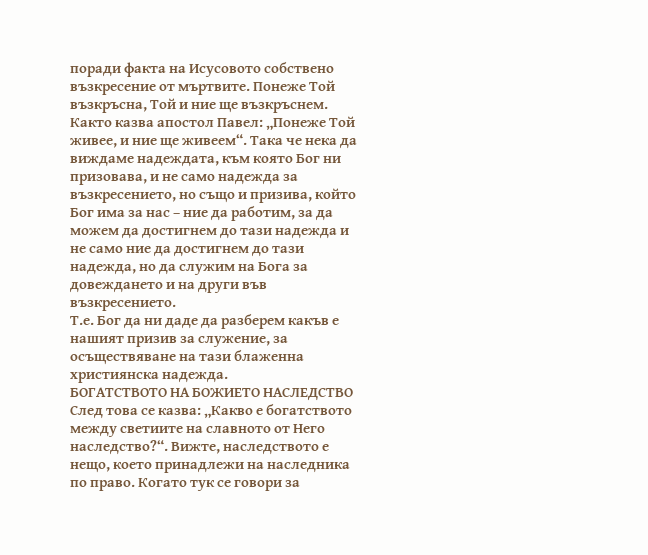поради факта на Исусовото собствено възкресение от мъртвите. Понеже Той възкръсна, Той и ние ще възкръснем. Както казва апостол Павел: „Понеже Той живее, и ние ще живеем“. Така че нека да виждаме надеждата, към която Бог ни призовава, и не само надежда за възкресението, но също и призива, който Бог има за нас – ние да работим, за да можем да достигнем до тази надежда и не само ние да достигнем до тази надежда, но да служим на Бога за довеждането и на други във възкресението.
Т.е. Бог да ни даде да разберем какъв е нашият призив за служение, за осъществяване на тази блаженна християнска надежда.
БОГАТСТВОТО НА БОЖИЕТО НАСЛЕДСТВО
След това се казва: „Какво е богатството между светиите на славното от Него наследство?“. Вижте, наследството е нещо, което принадлежи на наследника по право. Когато тук се говори за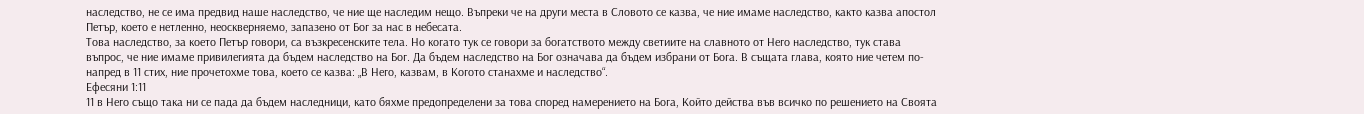наследство, не се има предвид наше наследство, че ние ще наследим нещо. Въпреки че на други места в Словото се казва, че ние имаме наследство, както казва апостол Петър, което е нетленно, неоскверняемо, запазено от Бог за нас в небесата.
Това наследство, за което Петър говори, са възкресенските тела. Но когато тук се говори за богатството между светиите на славното от Него наследство, тук става въпрос, че ние имаме привилегията да бъдем наследство на Бог. Да бъдем наследство на Бог означава да бъдем избрани от Бога. В същата глава, която ние четем по-напред в 11 стих, ние прочетохме това, което се казва: „В Него, казвам, в Когото станахме и наследство“.
Ефесяни 1:11
11 в Него също така ни се пада да бъдем наследници, като бяхме предопределени за това според намерението на Бога, Който действа във всичко по решението на Своята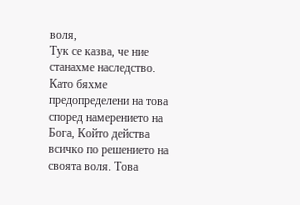воля,
Тук се казва, че ние станахме наследство. Като бяхме предопределени на това според намерението на Бога, Който действа всичко по решението на своята воля. Това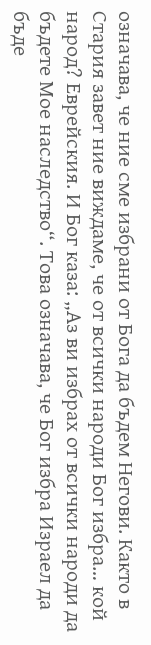означава, че ние сме избрани от Бога да бъдем Негови. Както в Стария завет ние виждаме, че от всички народи Бог избра… кой народ? Еврейския. И Бог каза: „Аз ви избрах от всички народи да бъдете Мое наследство“. Това означава, че Бог избра Израел да бъде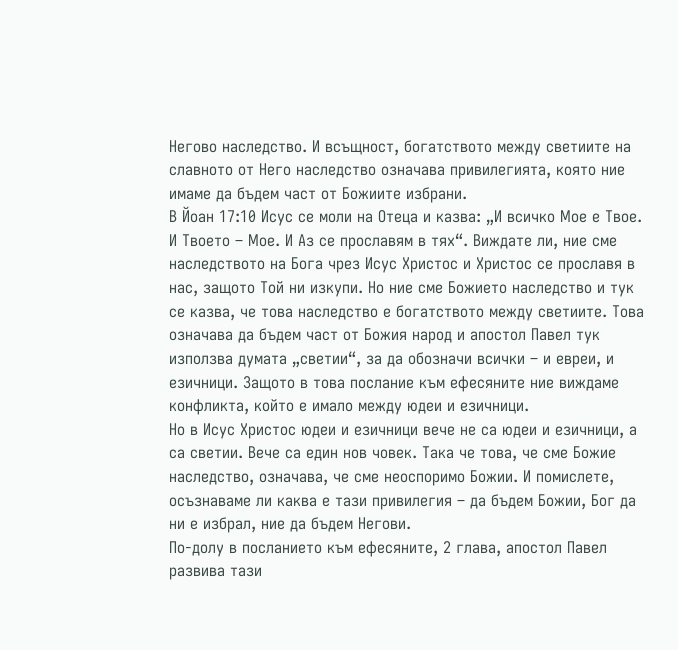Негово наследство. И всъщност, богатството между светиите на славното от Него наследство означава привилегията, която ние имаме да бъдем част от Божиите избрани.
В Йоан 17:10 Исус се моли на Отеца и казва: „И всичко Мое е Твое. И Твоето – Мое. И Аз се прославям в тях“. Виждате ли, ние сме наследството на Бога чрез Исус Христос и Христос се прославя в нас, защото Той ни изкупи. Но ние сме Божието наследство и тук се казва, че това наследство е богатството между светиите. Това означава да бъдем част от Божия народ и апостол Павел тук използва думата „светии“, за да обозначи всички – и евреи, и езичници. Защото в това послание към ефесяните ние виждаме конфликта, който е имало между юдеи и езичници.
Но в Исус Христос юдеи и езичници вече не са юдеи и езичници, а са светии. Вече са един нов човек. Така че това, че сме Божие наследство, означава, че сме неоспоримо Божии. И помислете, осъзнаваме ли каква е тази привилегия – да бъдем Божии, Бог да ни е избрал, ние да бъдем Негови.
По-долу в посланието към ефесяните, 2 глава, апостол Павел развива тази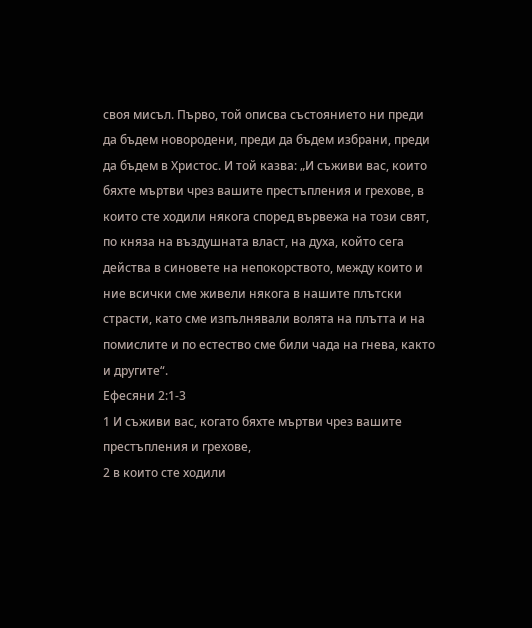своя мисъл. Първо, той описва състоянието ни преди да бъдем новородени, преди да бъдем избрани, преди да бъдем в Христос. И той казва: „И съживи вас, които бяхте мъртви чрез вашите престъпления и грехове, в които сте ходили някога според вървежа на този свят, по княза на въздушната власт, на духа, който сега действа в синовете на непокорството, между които и ние всички сме живели някога в нашите плътски страсти, като сме изпълнявали волята на плътта и на помислите и по естество сме били чада на гнева, както и другите“.
Ефесяни 2:1-3
1 И съживи вас, когато бяхте мъртви чрез вашите престъпления и грехове,
2 в които сте ходили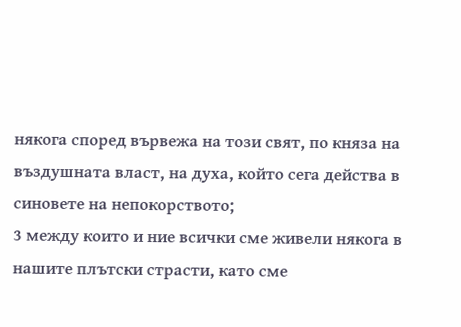някога според вървежа на този свят, по княза на въздушната власт, на духа, който сега действа в синовете на непокорството;
3 между които и ние всички сме живели някога в нашите плътски страсти, като сме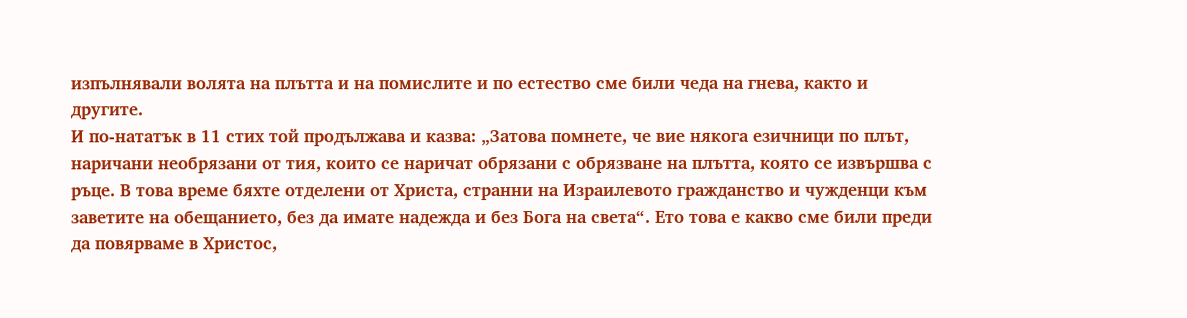изпълнявали волята на плътта и на помислите и по естество сме били чеда на гнева, както и другите.
И по-нататък в 11 стих той продължава и казва: „Затова помнете, че вие някога езичници по плът, наричани необрязани от тия, които се наричат обрязани с обрязване на плътта, която се извършва с ръце. В това време бяхте отделени от Христа, странни на Израилевото гражданство и чужденци към заветите на обещанието, без да имате надежда и без Бога на света“. Ето това е какво сме били преди да повярваме в Христос,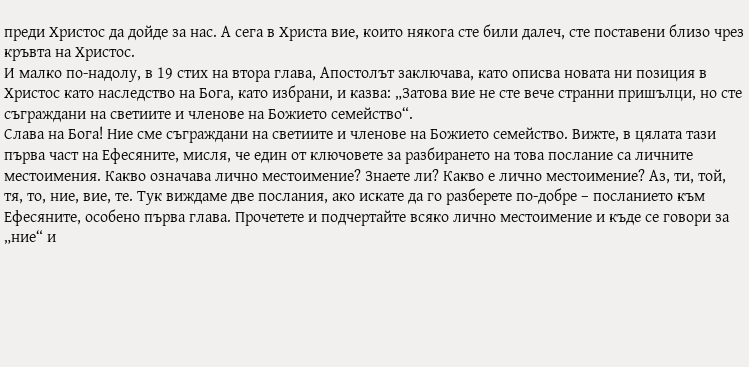преди Христос да дойде за нас. А сега в Христа вие, които някога сте били далеч, сте поставени близо чрез кръвта на Христос.
И малко по-надолу, в 19 стих на втора глава, Апостолът заключава, като описва новата ни позиция в Христос като наследство на Бога, като избрани, и казва: „Затова вие не сте вече странни пришълци, но сте съграждани на светиите и членове на Божието семейство“.
Слава на Бога! Ние сме съграждани на светиите и членове на Божието семейство. Вижте, в цялата тази първа част на Ефесяните, мисля, че един от ключовете за разбирането на това послание са личните местоимения. Какво означава лично местоимение? Знаете ли? Какво е лично местоимение? Аз, ти, той, тя, то, ние, вие, те. Тук виждаме две послания, ако искате да го разберете по-добре – посланието към Ефесяните, особено първа глава. Прочетете и подчертайте всяко лично местоимение и къде се говори за „ние“ и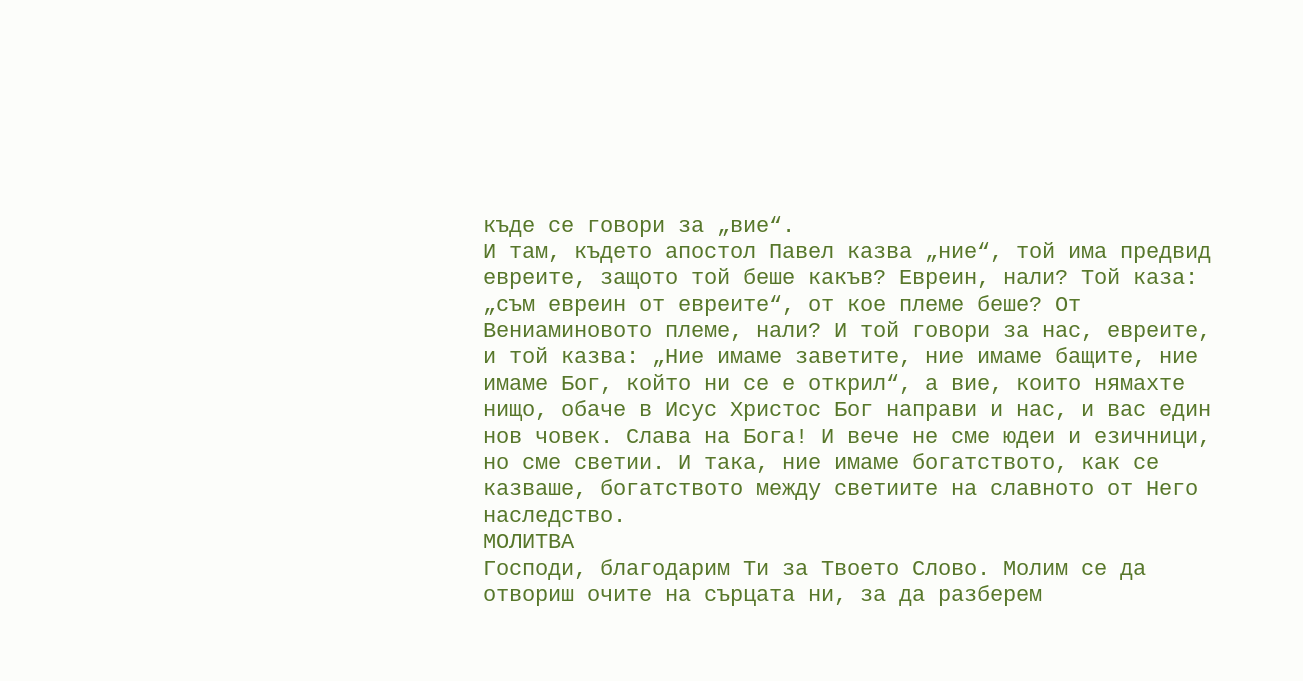къде се говори за „вие“.
И там, където апостол Павел казва „ние“, той има предвид евреите, защото той беше какъв? Евреин, нали? Той каза: „съм евреин от евреите“, от кое племе беше? От Вениаминовото племе, нали? И той говори за нас, евреите, и той казва: „Ние имаме заветите, ние имаме бащите, ние имаме Бог, който ни се е открил“, а вие, които нямахте нищо, обаче в Исус Христос Бог направи и нас, и вас един нов човек. Слава на Бога! И вече не сме юдеи и езичници, но сме светии. И така, ние имаме богатството, как се казваше, богатството между светиите на славното от Него наследство.
МОЛИТВА
Господи, благодарим Ти за Твоето Слово. Молим се да отвориш очите на сърцата ни, за да разберем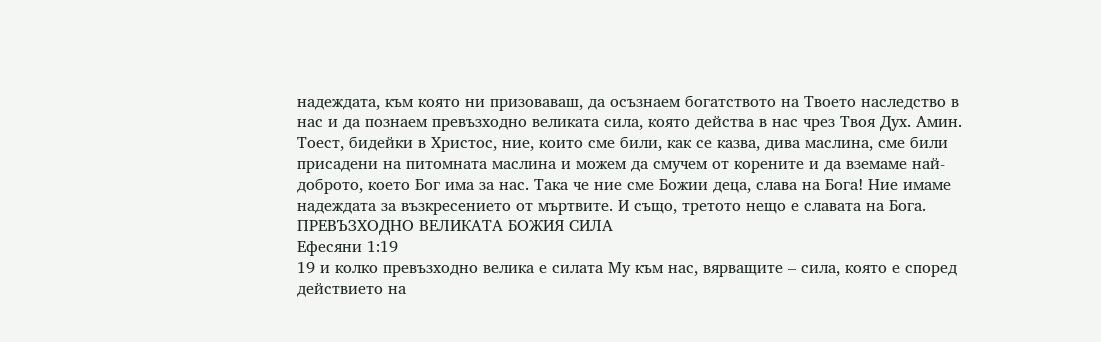надеждата, към която ни призоваваш, да осъзнаем богатството на Твоето наследство в нас и да познаем превъзходно великата сила, която действа в нас чрез Твоя Дух. Амин.
Тоест, бидейки в Христос, ние, които сме били, как се казва, дива маслина, сме били присадени на питомната маслина и можем да смучем от корените и да вземаме най-доброто, което Бог има за нас. Така че ние сме Божии деца, слава на Бога! Ние имаме надеждата за възкресението от мъртвите. И също, третото нещо е славата на Бога.
ПРЕВЪЗХОДНО ВЕЛИКАТА БОЖИЯ СИЛА
Ефесяни 1:19
19 и колко превъзходно велика е силата Му към нас, вярващите – сила, която е според действието на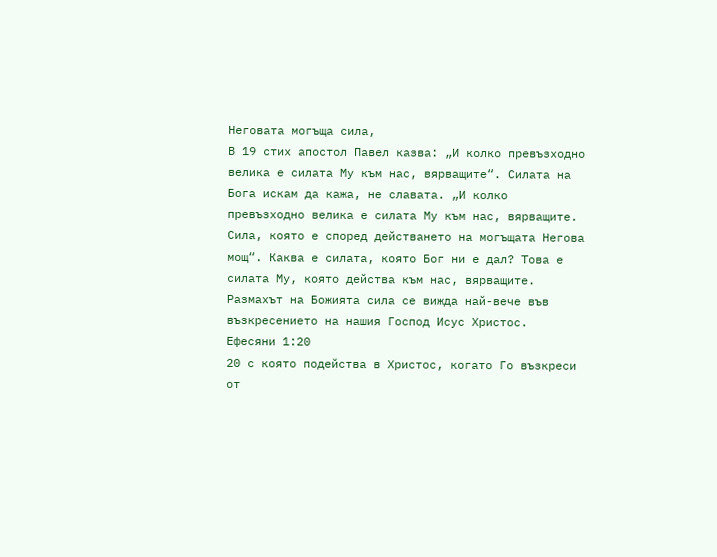Неговата могъща сила,
В 19 стих апостол Павел казва: „И колко превъзходно велика е силата Му към нас, вярващите“. Силата на Бога искам да кажа, не славата. „И колко превъзходно велика е силата Му към нас, вярващите. Сила, която е според действането на могъщата Негова мощ“. Каква е силата, която Бог ни е дал? Това е силата Му, която действа към нас, вярващите. Размахът на Божията сила се вижда най-вече във възкресението на нашия Господ Исус Христос.
Ефесяни 1:20
20 с която подейства в Христос, когато Го възкреси от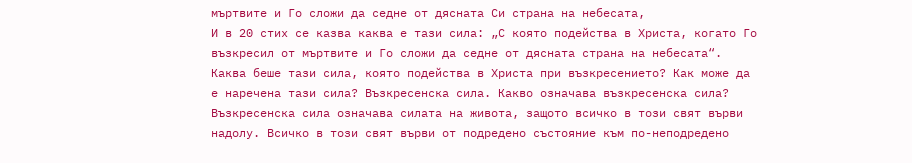мъртвите и Го сложи да седне от дясната Си страна на небесата,
И в 20 стих се казва каква е тази сила: „С която подейства в Христа, когато Го възкресил от мъртвите и Го сложи да седне от дясната страна на небесата“. Каква беше тази сила, която подейства в Христа при възкресението? Как може да е наречена тази сила? Възкресенска сила. Какво означава възкресенска сила? Възкресенска сила означава силата на живота, защото всичко в този свят върви надолу. Всичко в този свят върви от подредено състояние към по-неподредено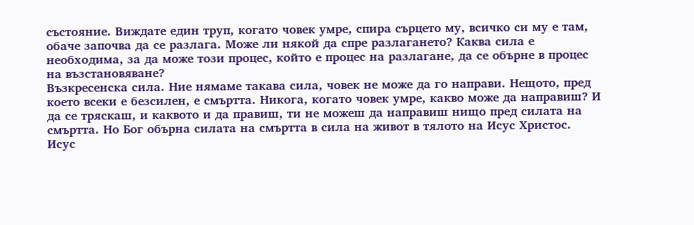състояние. Виждате един труп, когато човек умре, спира сърцето му, всичко си му е там, обаче започва да се разлага. Може ли някой да спре разлагането? Каква сила е необходима, за да може този процес, който е процес на разлагане, да се обърне в процес на възстановяване?
Възкресенска сила. Ние нямаме такава сила, човек не може да го направи. Нещото, пред което всеки е безсилен, е смъртта. Никога, когато човек умре, какво може да направиш? И да се тряскаш, и каквото и да правиш, ти не можеш да направиш нищо пред силата на смъртта. Но Бог обърна силата на смъртта в сила на живот в тялото на Исус Христос. Исус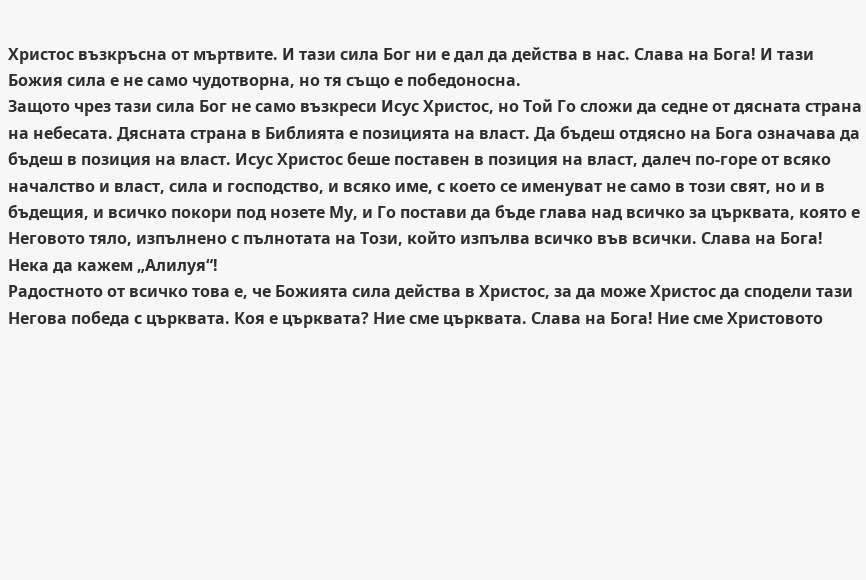Христос възкръсна от мъртвите. И тази сила Бог ни е дал да действа в нас. Слава на Бога! И тази Божия сила е не само чудотворна, но тя също е победоносна.
Защото чрез тази сила Бог не само възкреси Исус Христос, но Той Го сложи да седне от дясната страна на небесата. Дясната страна в Библията е позицията на власт. Да бъдеш отдясно на Бога означава да бъдеш в позиция на власт. Исус Христос беше поставен в позиция на власт, далеч по-горе от всяко началство и власт, сила и господство, и всяко име, с което се именуват не само в този свят, но и в бъдещия, и всичко покори под нозете Му, и Го постави да бъде глава над всичко за църквата, която е Неговото тяло, изпълнено с пълнотата на Този, който изпълва всичко във всички. Слава на Бога! Нека да кажем „Алилуя“!
Радостното от всичко това е, че Божията сила действа в Христос, за да може Христос да сподели тази Негова победа с църквата. Коя е църквата? Ние сме църквата. Слава на Бога! Ние сме Христовото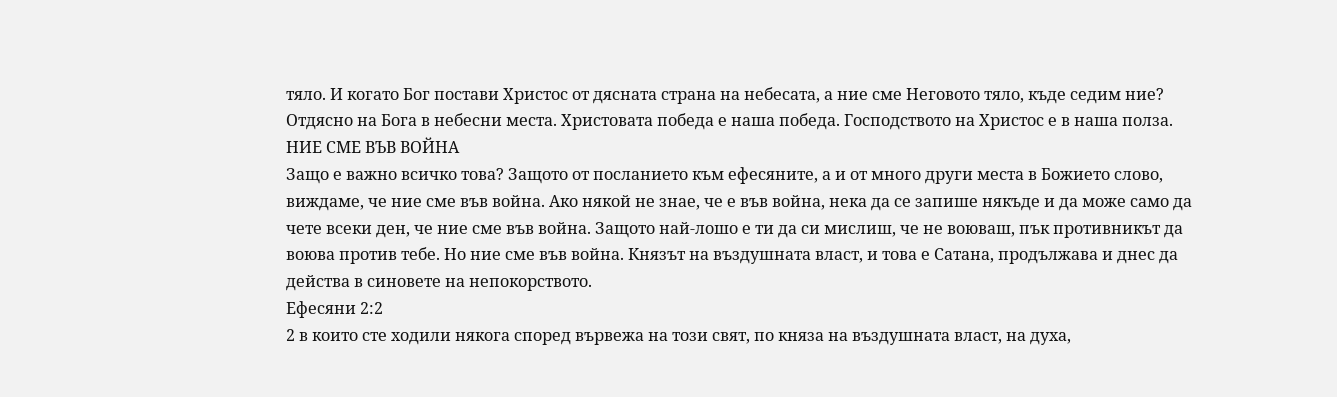тяло. И когато Бог постави Христос от дясната страна на небесата, а ние сме Неговото тяло, къде седим ние? Отдясно на Бога в небесни места. Христовата победа е наша победа. Господството на Христос е в наша полза.
НИЕ СМЕ ВЪВ ВОЙНА
Защо е важно всичко това? Защото от посланието към ефесяните, а и от много други места в Божието слово, виждаме, че ние сме във война. Ако някой не знае, че е във война, нека да се запише някъде и да може само да чете всеки ден, че ние сме във война. Защото най-лошо е ти да си мислиш, че не воюваш, пък противникът да воюва против тебе. Но ние сме във война. Князът на въздушната власт, и това е Сатана, продължава и днес да действа в синовете на непокорството.
Ефесяни 2:2
2 в които сте ходили някога според вървежа на този свят, по княза на въздушната власт, на духа,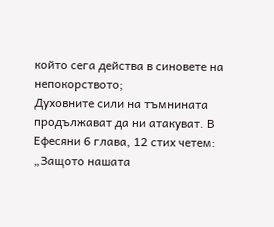който сега действа в синовете на непокорството;
Духовните сили на тъмнината продължават да ни атакуват. В Ефесяни 6 глава, 12 стих четем: „Защото нашата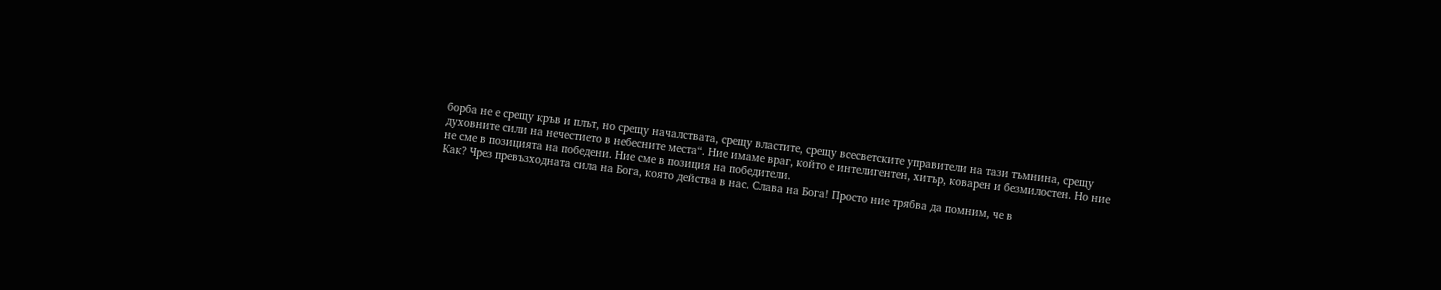борба не е срещу кръв и плът, но срещу началствата, срещу властите, срещу всесветските управители на тази тъмнина, срещу духовните сили на нечестието в небесните места“. Ние имаме враг, който е интелигентен, хитър, коварен и безмилостен. Но ние не сме в позицията на победени. Ние сме в позиция на победители.
Как? Чрез превъзходната сила на Бога, която действа в нас. Слава на Бога! Просто ние трябва да помним, че в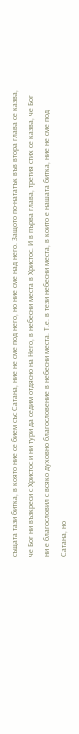същата тази битка, в която ние се бием със Сатана, ние не сме под него, но ние сме над него. Защото по-нататък във втора глава се казва, че Бог ни възкреси с Христос и ни тури да седим отдясно на Него, в небесни места в Христос. И в първа глава, третия стих се казва, че Бог ни е благословил с всяко духовно благословение в небесни места. Т.е. в тези небесни места, в които е нашата битка, ние не сме под Сатана, но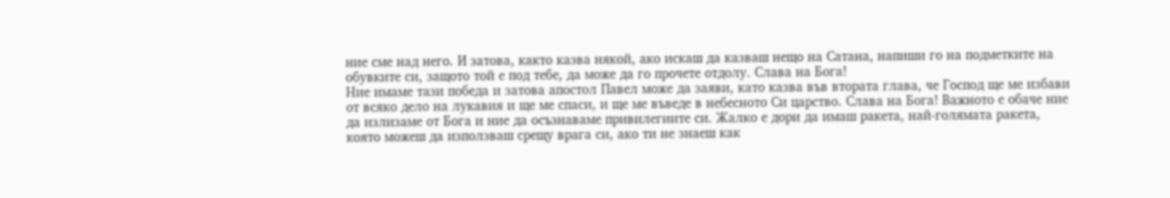ние сме над него. И затова, както казва някой, ако искаш да казваш нещо на Сатана, напиши го на подметките на обувките си, защото той е под тебе, да може да го прочете отдолу. Слава на Бога!
Ние имаме тази победа и затова апостол Павел може да заяви, като казва във втората глава, че Господ ще ме избави от всяко дело на лукавия и ще ме спаси, и ще ме въведе в небесното Си царство. Слава на Бога! Важното е обаче ние да излизаме от Бога и ние да осъзнаваме привилегиите си. Жалко е дори да имаш ракета, най-голямата ракета, която можеш да използваш срещу врага си, ако ти не знаеш как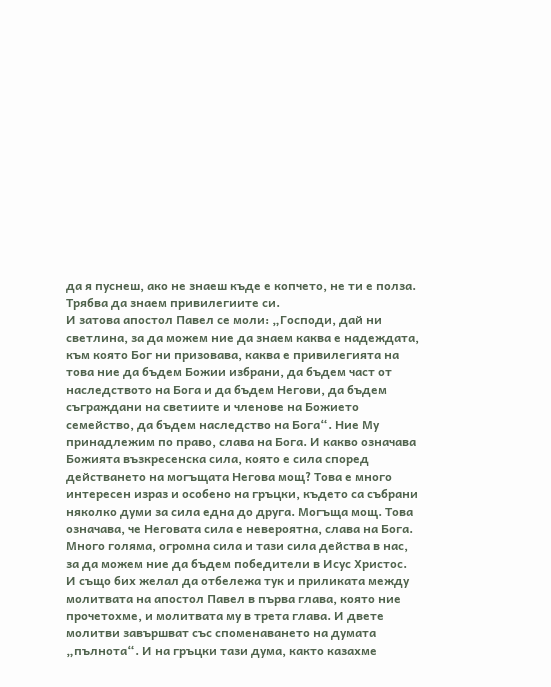да я пуснеш, ако не знаеш къде е копчето, не ти е полза. Трябва да знаем привилегиите си.
И затова апостол Павел се моли: „Господи, дай ни светлина, за да можем ние да знаем каква е надеждата, към която Бог ни призовава, каква е привилегията на това ние да бъдем Божии избрани, да бъдем част от наследството на Бога и да бъдем Негови, да бъдем съграждани на светиите и членове на Божието семейство, да бъдем наследство на Бога“. Ние Му принадлежим по право, слава на Бога. И какво означава Божията възкресенска сила, която е сила според действането на могъщата Негова мощ? Това е много интересен израз и особено на гръцки, където са събрани няколко думи за сила една до друга. Могъща мощ. Това означава, че Неговата сила е невероятна, слава на Бога. Много голяма, огромна сила и тази сила действа в нас, за да можем ние да бъдем победители в Исус Христос.
И също бих желал да отбележа тук и приликата между молитвата на апостол Павел в първа глава, която ние прочетохме, и молитвата му в трета глава. И двете молитви завършват със споменаването на думата „пълнота“. И на гръцки тази дума, както казахме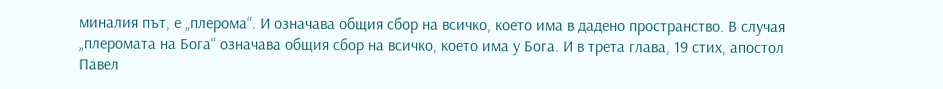миналия път, е „плерома“. И означава общия сбор на всичко, което има в дадено пространство. В случая „плеромата на Бога“ означава общия сбор на всичко, което има у Бога. И в трета глава, 19 стих, апостол Павел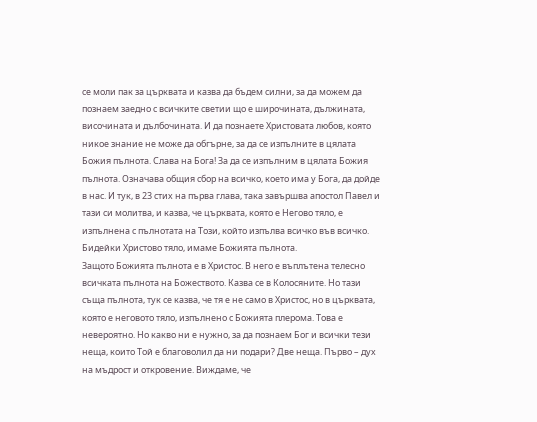се моли пак за църквата и казва да бъдем силни, за да можем да познаем заедно с всичките светии що е широчината, дължината, височината и дълбочината. И да познаете Христовата любов, която никое знание не може да обгърне, за да се изпълните в цялата Божия пълнота. Слава на Бога! За да се изпълним в цялата Божия пълнота. Означава общия сбор на всичко, което има у Бога, да дойде в нас. И тук, в 23 стих на първа глава, така завършва апостол Павел и тази си молитва, и казва, че църквата, която е Негово тяло, е изпълнена с пълнотата на Този, който изпълва всичко във всичко. Бидейки Христово тяло, имаме Божията пълнота.
Защото Божията пълнота е в Христос. В него е въплътена телесно всичката пълнота на Божеството. Казва се в Колосяните. Но тази съща пълнота, тук се казва, че тя е не само в Христос, но в църквата, която е неговото тяло, изпълнено с Божията плерома. Това е невероятно. Но какво ни е нужно, за да познаем Бог и всички тези неща, които Той е благоволил да ни подари? Две неща. Първо – дух на мъдрост и откровение. Виждаме, че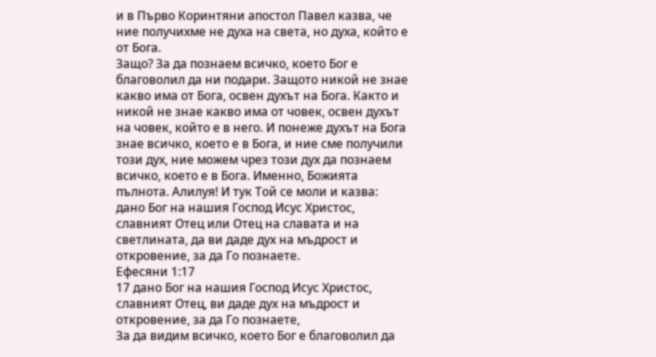и в Първо Коринтяни апостол Павел казва, че ние получихме не духа на света, но духа, който е от Бога.
Защо? За да познаем всичко, което Бог е благоволил да ни подари. Защото никой не знае какво има от Бога, освен духът на Бога. Както и никой не знае какво има от човек, освен духът на човек, който е в него. И понеже духът на Бога знае всичко, което е в Бога, и ние сме получили този дух, ние можем чрез този дух да познаем всичко, което е в Бога. Именно, Божията пълнота. Алилуя! И тук Той се моли и казва: дано Бог на нашия Господ Исус Христос, славният Отец или Отец на славата и на светлината, да ви даде дух на мъдрост и откровение, за да Го познаете.
Ефесяни 1:17
17 дано Бог на нашия Господ Исус Христос, славният Отец, ви даде дух на мъдрост и откровение, за да Го познаете,
За да видим всичко, което Бог е благоволил да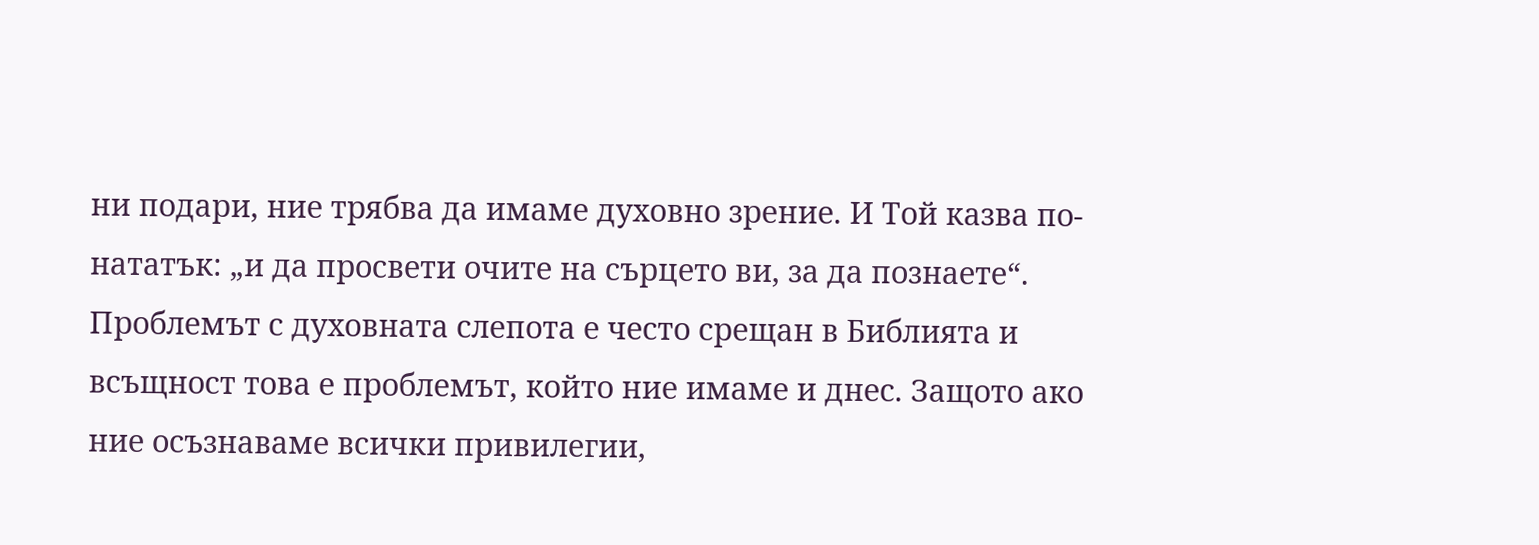ни подари, ние трябва да имаме духовно зрение. И Той казва по-нататък: „и да просвети очите на сърцето ви, за да познаете“. Проблемът с духовната слепота е често срещан в Библията и всъщност това е проблемът, който ние имаме и днес. Защото ако ние осъзнаваме всички привилегии,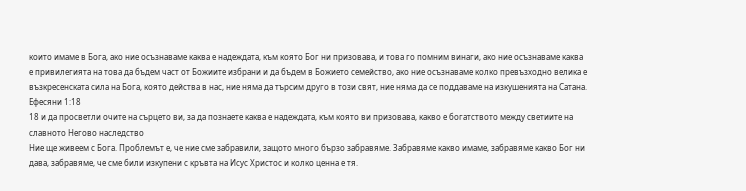които имаме в Бога, ако ние осъзнаваме каква е надеждата, към която Бог ни призовава, и това го помним винаги, ако ние осъзнаваме каква е привилегията на това да бъдем част от Божиите избрани и да бъдем в Божието семейство, ако ние осъзнаваме колко превъзходно велика е възкресенската сила на Бога, която действа в нас, ние няма да търсим друго в този свят, ние няма да се поддаваме на изкушенията на Сатана.
Ефесяни 1:18
18 и да просветли очите на сърцето ви, за да познаете каква е надеждата, към която ви призовава, какво е богатството между светиите на славното Негово наследство
Ние ще живеем с Бога. Проблемът е, че ние сме забравили, защото много бързо забравяме. Забравяме какво имаме, забравяме какво Бог ни дава, забравяме, че сме били изкупени с кръвта на Исус Христос и колко ценна е тя.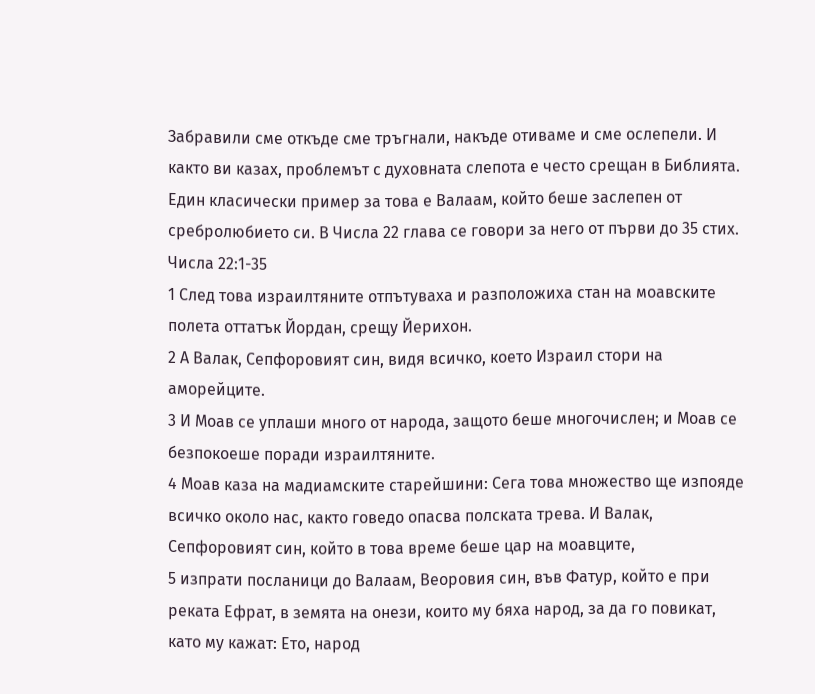Забравили сме откъде сме тръгнали, накъде отиваме и сме ослепели. И както ви казах, проблемът с духовната слепота е често срещан в Библията. Един класически пример за това е Валаам, който беше заслепен от сребролюбието си. В Числа 22 глава се говори за него от първи до 35 стих.
Числа 22:1-35
1 След това израилтяните отпътуваха и разположиха стан на моавските полета оттатък Йордан, срещу Йерихон.
2 А Валак, Сепфоровият син, видя всичко, което Израил стори на аморейците.
3 И Моав се уплаши много от народа, защото беше многочислен; и Моав се безпокоеше поради израилтяните.
4 Моав каза на мадиамските старейшини: Сега това множество ще изпояде всичко около нас, както говедо опасва полската трева. И Валак, Сепфоровият син, който в това време беше цар на моавците,
5 изпрати посланици до Валаам, Веоровия син, във Фатур, който е при реката Ефрат, в земята на онези, които му бяха народ, за да го повикат, като му кажат: Ето, народ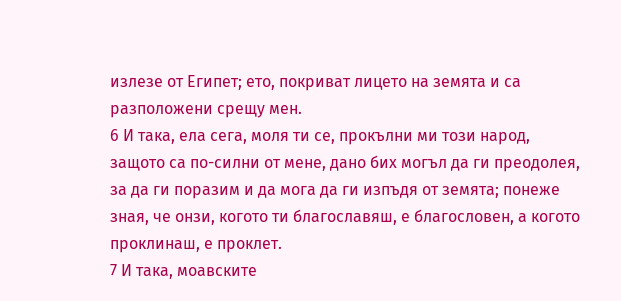излезе от Египет; ето, покриват лицето на земята и са разположени срещу мен.
6 И така, ела сега, моля ти се, прокълни ми този народ, защото са по-силни от мене, дано бих могъл да ги преодолея, за да ги поразим и да мога да ги изпъдя от земята; понеже зная, че онзи, когото ти благославяш, е благословен, а когото проклинаш, е проклет.
7 И така, моавските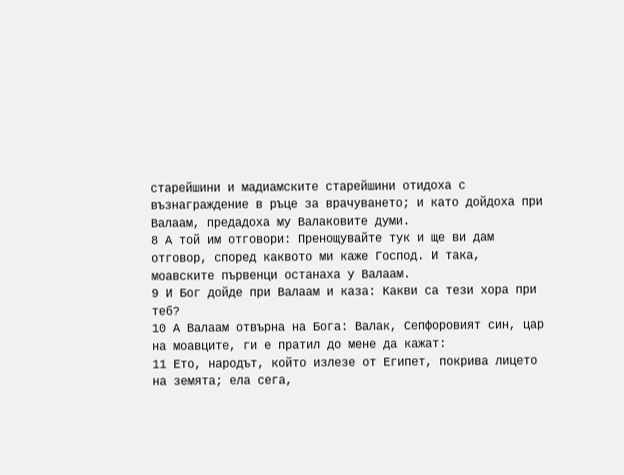старейшини и мадиамските старейшини отидоха с възнаграждение в ръце за врачуването; и като дойдоха при Валаам, предадоха му Валаковите думи.
8 А той им отговори: Пренощувайте тук и ще ви дам отговор, според каквото ми каже Господ. И така, моавските първенци останаха у Валаам.
9 И Бог дойде при Валаам и каза: Какви са тези хора при теб?
10 А Валаам отвърна на Бога: Валак, Сепфоровият син, цар на моавците, ги е пратил до мене да кажат:
11 Ето, народът, който излезе от Египет, покрива лицето на земята; ела сега,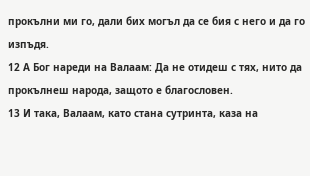прокълни ми го, дали бих могъл да се бия с него и да го изпъдя.
12 А Бог нареди на Валаам: Да не отидеш с тях, нито да прокълнеш народа, защото е благословен.
13 И така, Валаам, като стана сутринта, каза на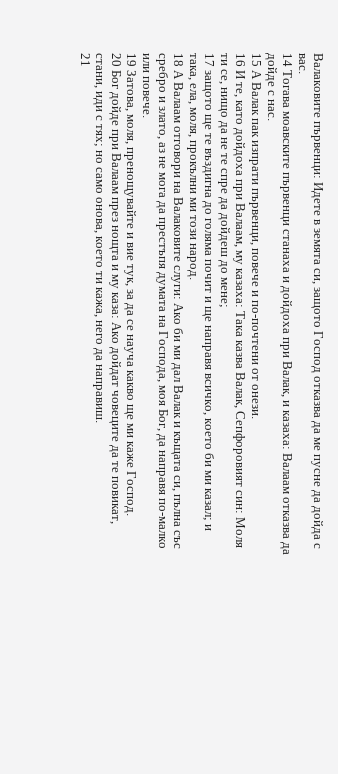Валаковите първенци: Идете в земята си, защото Господ отказва да ме пусне да дойда с вас.
14 Тогава моавските първенци станаха и дойдоха при Валак, и казаха: Валаам отказва да дойде с нас.
15 А Валак пак изпрати първенци, повече и по-почтени от онези.
16 И те, като дойдоха при Валаам, му казаха: Така казва Валак, Сепфоровият син: Моля ти се, нищо да не те спре да дойдеш до мене;
17 защото ще те въздигна до голяма почит и ще направя всичко, което би ми казал; и така, ела, моля, прокълни ми този народ.
18 А Валаам отговори на Валаковите слуги: Ако би ми дал Валак и къщата си, пълна със сребро и злато, аз не мога да престъпя думата на Господа, моя Бог, да направя по-малко или повече.
19 Затова, моля, пренощувайте и вие тук, за да се науча какво ще ми каже Господ.
20 Бог дойде при Валаам през нощта и му каза: Ако дойдат човеците да те повикат, стани, иди с тях; но само онова, което ти кажа, него да направиш.
21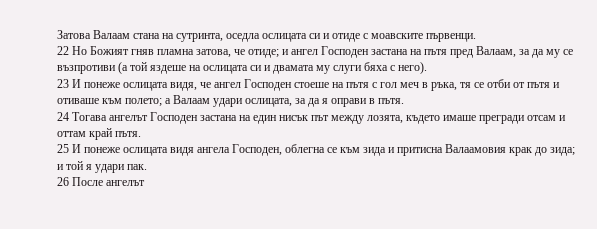Затова Валаам стана на сутринта, оседла ослицата си и отиде с моавските първенци.
22 Но Божият гняв пламна затова, че отиде; и ангел Господен застана на пътя пред Валаам, за да му се възпротиви (а той яздеше на ослицата си и двамата му слуги бяха с него).
23 И понеже ослицата видя, че ангел Господен стоеше на пътя с гол меч в ръка, тя се отби от пътя и отиваше към полето; а Валаам удари ослицата, за да я оправи в пътя.
24 Тогава ангелът Господен застана на един нисък път между лозята, където имаше прегради отсам и оттам край пътя.
25 И понеже ослицата видя ангела Господен, облегна се към зида и притисна Валаамовия крак до зида; и той я удари пак.
26 После ангелът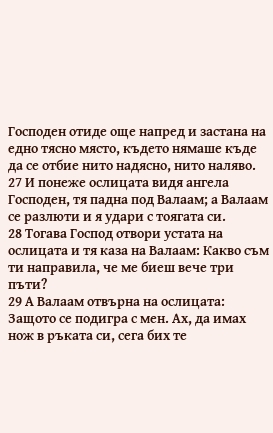Господен отиде още напред и застана на едно тясно място, където нямаше къде да се отбие нито надясно, нито наляво.
27 И понеже ослицата видя ангела Господен, тя падна под Валаам; а Валаам се разлюти и я удари с тоягата си.
28 Тогава Господ отвори устата на ослицата и тя каза на Валаам: Какво съм ти направила, че ме биеш вече три пъти?
29 А Валаам отвърна на ослицата: Защото се подигра с мен. Ах, да имах нож в ръката си, сега бих те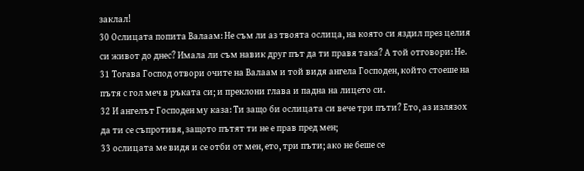заклал!
30 Ослицата попита Валаам: Не съм ли аз твоята ослица, на която си яздил през целия си живот до днес? Имала ли съм навик друг път да ти правя така? А той отговори: Не.
31 Тогава Господ отвори очите на Валаам и той видя ангела Господен, който стоеше на пътя с гол меч в ръката си; и преклони глава и падна на лицето си.
32 И ангелът Господен му каза: Ти защо би ослицата си вече три пъти? Ето, аз излязох да ти се съпротивя, защото пътят ти не е прав пред мен;
33 ослицата ме видя и се отби от мен, ето, три пъти; ако не беше се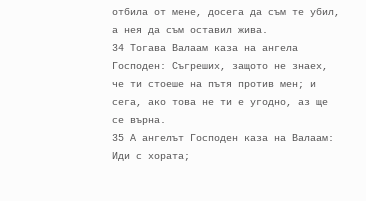отбила от мене, досега да съм те убил, а нея да съм оставил жива.
34 Тогава Валаам каза на ангела Господен: Съгреших, защото не знаех, че ти стоеше на пътя против мен; и сега, ако това не ти е угодно, аз ще се върна.
35 А ангелът Господен каза на Валаам: Иди с хората;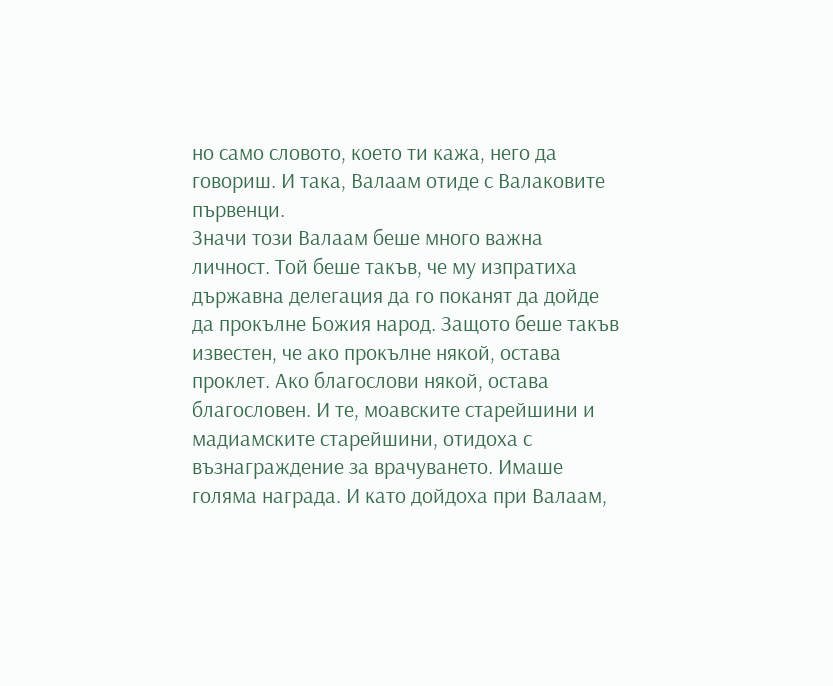но само словото, което ти кажа, него да говориш. И така, Валаам отиде с Валаковите първенци.
Значи този Валаам беше много важна личност. Той беше такъв, че му изпратиха държавна делегация да го поканят да дойде да прокълне Божия народ. Защото беше такъв известен, че ако прокълне някой, остава проклет. Ако благослови някой, остава благословен. И те, моавските старейшини и мадиамските старейшини, отидоха с възнаграждение за врачуването. Имаше голяма награда. И като дойдоха при Валаам,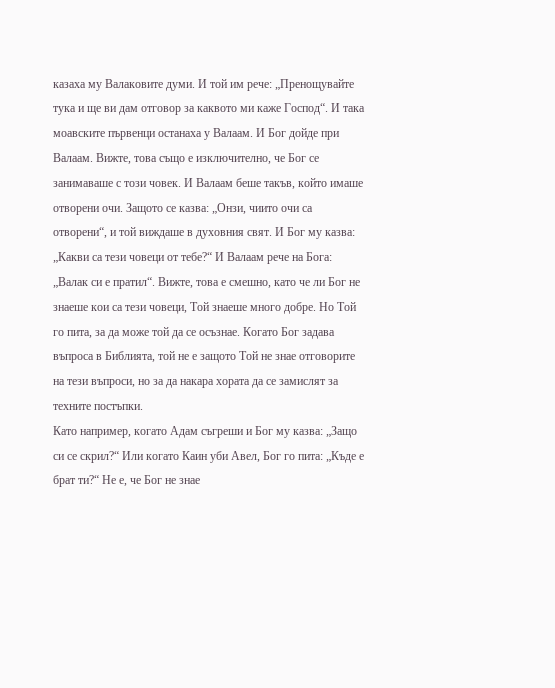казаха му Валаковите думи. И той им рече: „Пренощувайте тука и ще ви дам отговор за каквото ми каже Господ“. И така моавските първенци останаха у Валаам. И Бог дойде при Валаам. Вижте, това също е изключително, че Бог се занимаваше с този човек. И Валаам беше такъв, който имаше отворени очи. Защото се казва: „Онзи, чиито очи са отворени“, и той виждаше в духовния свят. И Бог му казва: „Какви са тези човеци от тебе?“ И Валаам рече на Бога: „Валак си е пратил“. Вижте, това е смешно, като че ли Бог не знаеше кои са тези човеци, Той знаеше много добре. Но Той го пита, за да може той да се осъзнае. Когато Бог задава въпроса в Библията, той не е защото Той не знае отговорите на тези въпроси, но за да накара хората да се замислят за техните постъпки.
Като например, когато Адам съгреши и Бог му казва: „Защо си се скрил?“ Или когато Каин уби Авел, Бог го пита: „Къде е брат ти?“ Не е, че Бог не знае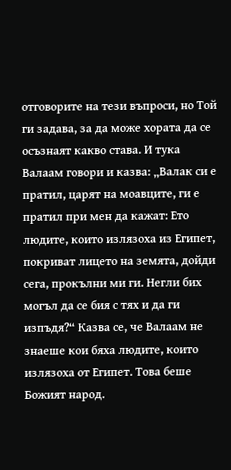отговорите на тези въпроси, но Той ги задава, за да може хората да се осъзнаят какво става. И тука Валаам говори и казва: „Валак си е пратил, царят на моавците, ги е пратил при мен да кажат: Ето людите, които излязоха из Египет, покриват лицето на земята, дойди сега, прокълни ми ги. Негли бих могъл да се бия с тях и да ги изпъдя?“ Казва се, че Валаам не знаеше кои бяха людите, които излязоха от Египет. Това беше Божият народ.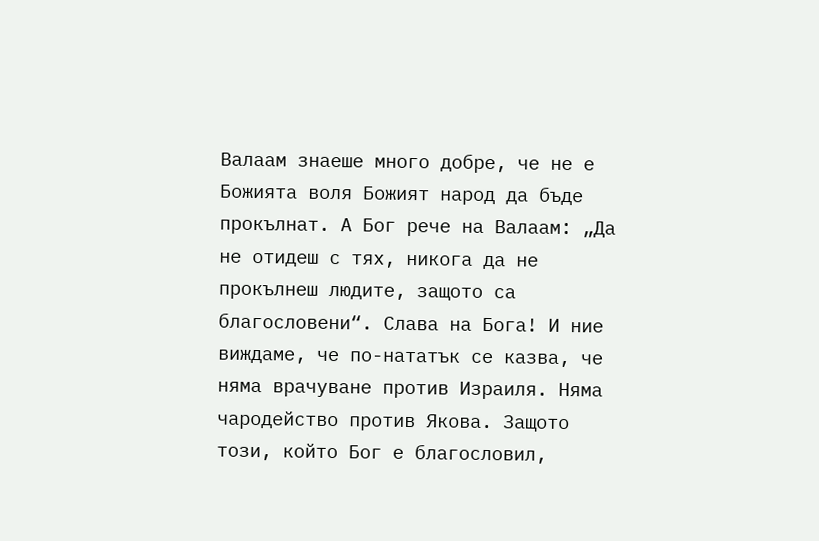Валаам знаеше много добре, че не е Божията воля Божият народ да бъде прокълнат. А Бог рече на Валаам: „Да не отидеш с тях, никога да не прокълнеш людите, защото са благословени“. Слава на Бога! И ние виждаме, че по-нататък се казва, че няма врачуване против Израиля. Няма чародейство против Якова. Защото този, който Бог е благословил,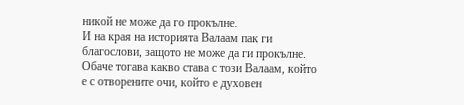никой не може да го прокълне.
И на края на историята Валаам пак ги благослови, защото не може да ги прокълне. Обаче тогава какво става с този Валаам, който е с отворените очи, който е духовен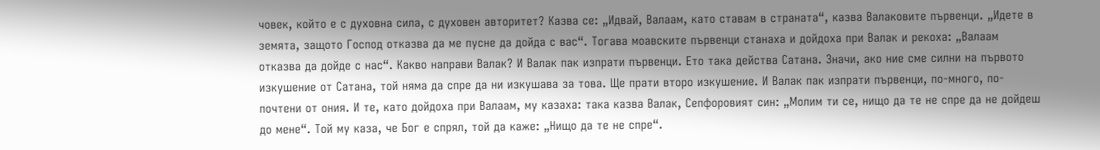човек, който е с духовна сила, с духовен авторитет? Казва се: „Идвай, Валаам, като ставам в страната“, казва Валаковите първенци. „Идете в земята, защото Господ отказва да ме пусне да дойда с вас“. Тогава моавските първенци станаха и дойдоха при Валак и рекоха: „Валаам отказва да дойде с нас“. Какво направи Валак? И Валак пак изпрати първенци. Ето така действа Сатана. Значи, ако ние сме силни на първото изкушение от Сатана, той няма да спре да ни изкушава за това. Ще прати второ изкушение. И Валак пак изпрати първенци, по-много, по-почтени от ония. И те, като дойдоха при Валаам, му казаха: така казва Валак, Сепфоровият син: „Молим ти се, нищо да те не спре да не дойдеш до мене“. Той му каза, че Бог е спрял, той да каже: „Нищо да те не спре“.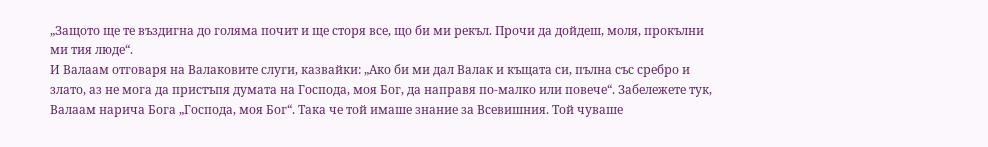„Защото ще те въздигна до голяма почит и ще сторя все, що би ми рекъл. Прочи да дойдеш, моля, прокълни ми тия люде“.
И Валаам отговаря на Валаковите слуги, казвайки: „Ако би ми дал Валак и къщата си, пълна със сребро и злато, аз не мога да пристъпя думата на Господа, моя Бог, да направя по-малко или повече“. Забележете тук, Валаам нарича Бога „Господа, моя Бог“. Така че той имаше знание за Всевишния. Той чуваше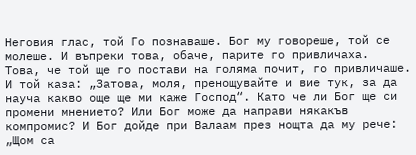Неговия глас, той Го познаваше. Бог му говореше, той се молеше. И въпреки това, обаче, парите го привличаха.
Това, че той ще го постави на голяма почит, го привличаше. И той каза: „Затова, моля, пренощувайте и вие тук, за да науча какво още ще ми каже Господ“. Като че ли Бог ще си промени мнението? Или Бог може да направи някакъв компромис? И Бог дойде при Валаам през нощта да му рече: „Щом са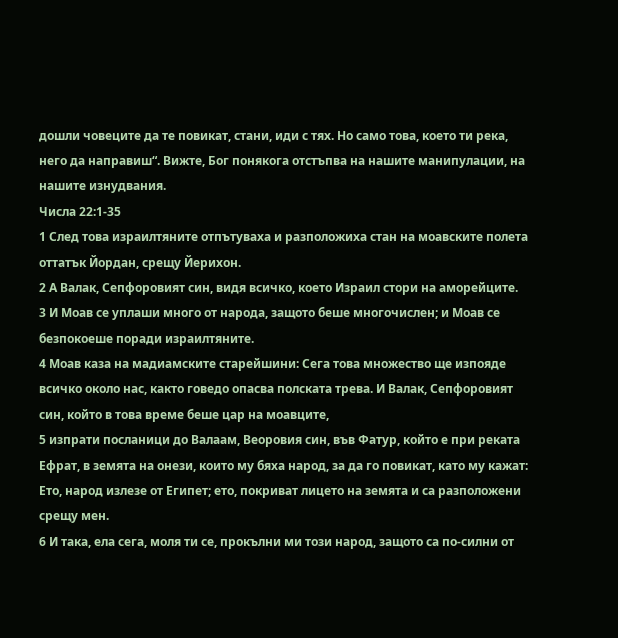дошли човеците да те повикат, стани, иди с тях. Но само това, което ти река, него да направиш“. Вижте, Бог понякога отстъпва на нашите манипулации, на нашите изнудвания.
Числа 22:1-35
1 След това израилтяните отпътуваха и разположиха стан на моавските полета оттатък Йордан, срещу Йерихон.
2 А Валак, Сепфоровият син, видя всичко, което Израил стори на аморейците.
3 И Моав се уплаши много от народа, защото беше многочислен; и Моав се безпокоеше поради израилтяните.
4 Моав каза на мадиамските старейшини: Сега това множество ще изпояде всичко около нас, както говедо опасва полската трева. И Валак, Сепфоровият син, който в това време беше цар на моавците,
5 изпрати посланици до Валаам, Веоровия син, във Фатур, който е при реката Ефрат, в земята на онези, които му бяха народ, за да го повикат, като му кажат: Ето, народ излезе от Египет; ето, покриват лицето на земята и са разположени срещу мен.
6 И така, ела сега, моля ти се, прокълни ми този народ, защото са по-силни от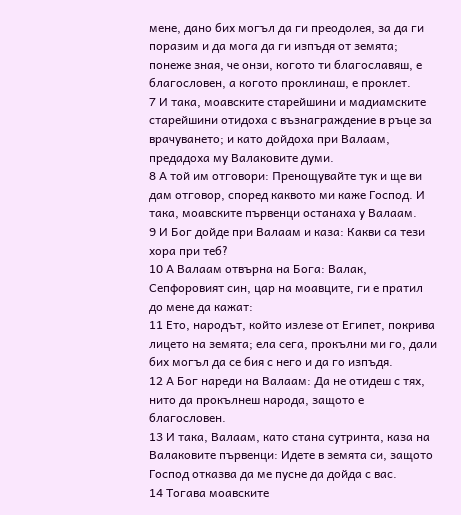мене, дано бих могъл да ги преодолея, за да ги поразим и да мога да ги изпъдя от земята; понеже зная, че онзи, когото ти благославяш, е благословен, а когото проклинаш, е проклет.
7 И така, моавските старейшини и мадиамските старейшини отидоха с възнаграждение в ръце за врачуването; и като дойдоха при Валаам, предадоха му Валаковите думи.
8 А той им отговори: Пренощувайте тук и ще ви дам отговор, според каквото ми каже Господ. И така, моавските първенци останаха у Валаам.
9 И Бог дойде при Валаам и каза: Какви са тези хора при теб?
10 А Валаам отвърна на Бога: Валак, Сепфоровият син, цар на моавците, ги е пратил до мене да кажат:
11 Ето, народът, който излезе от Египет, покрива лицето на земята; ела сега, прокълни ми го, дали бих могъл да се бия с него и да го изпъдя.
12 А Бог нареди на Валаам: Да не отидеш с тях, нито да прокълнеш народа, защото е благословен.
13 И така, Валаам, като стана сутринта, каза на Валаковите първенци: Идете в земята си, защото Господ отказва да ме пусне да дойда с вас.
14 Тогава моавските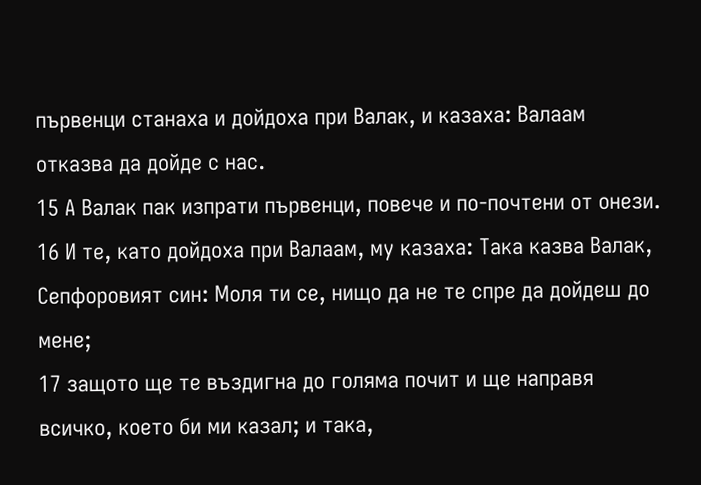първенци станаха и дойдоха при Валак, и казаха: Валаам отказва да дойде с нас.
15 А Валак пак изпрати първенци, повече и по-почтени от онези.
16 И те, като дойдоха при Валаам, му казаха: Така казва Валак, Сепфоровият син: Моля ти се, нищо да не те спре да дойдеш до мене;
17 защото ще те въздигна до голяма почит и ще направя всичко, което би ми казал; и така,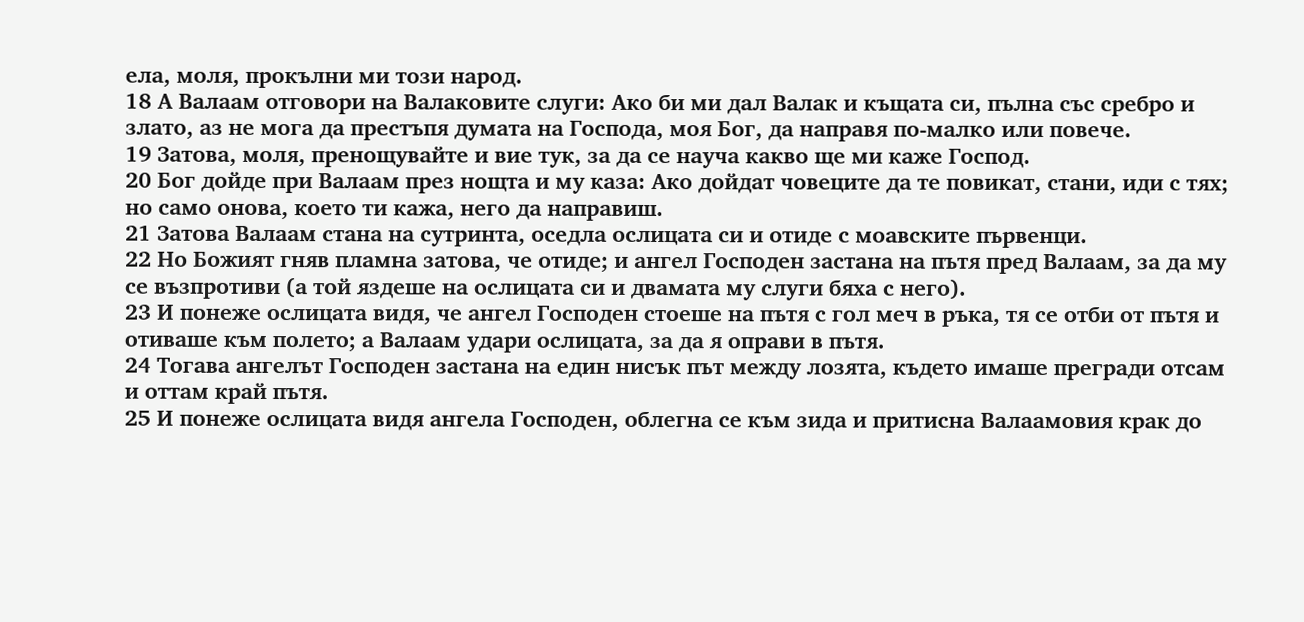ела, моля, прокълни ми този народ.
18 А Валаам отговори на Валаковите слуги: Ако би ми дал Валак и къщата си, пълна със сребро и злато, аз не мога да престъпя думата на Господа, моя Бог, да направя по-малко или повече.
19 Затова, моля, пренощувайте и вие тук, за да се науча какво ще ми каже Господ.
20 Бог дойде при Валаам през нощта и му каза: Ако дойдат човеците да те повикат, стани, иди с тях; но само онова, което ти кажа, него да направиш.
21 Затова Валаам стана на сутринта, оседла ослицата си и отиде с моавските първенци.
22 Но Божият гняв пламна затова, че отиде; и ангел Господен застана на пътя пред Валаам, за да му се възпротиви (а той яздеше на ослицата си и двамата му слуги бяха с него).
23 И понеже ослицата видя, че ангел Господен стоеше на пътя с гол меч в ръка, тя се отби от пътя и отиваше към полето; а Валаам удари ослицата, за да я оправи в пътя.
24 Тогава ангелът Господен застана на един нисък път между лозята, където имаше прегради отсам и оттам край пътя.
25 И понеже ослицата видя ангела Господен, облегна се към зида и притисна Валаамовия крак до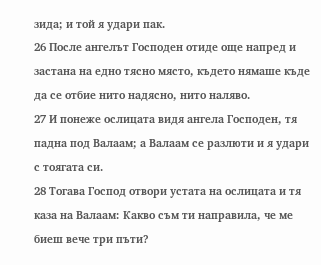зида; и той я удари пак.
26 После ангелът Господен отиде още напред и застана на едно тясно място, където нямаше къде да се отбие нито надясно, нито наляво.
27 И понеже ослицата видя ангела Господен, тя падна под Валаам; а Валаам се разлюти и я удари с тоягата си.
28 Тогава Господ отвори устата на ослицата и тя каза на Валаам: Какво съм ти направила, че ме биеш вече три пъти?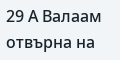29 А Валаам отвърна на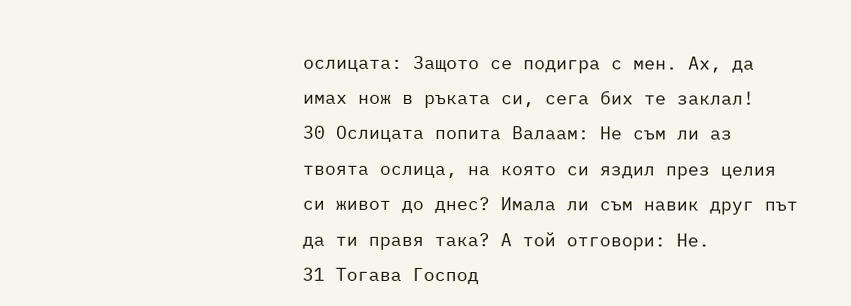ослицата: Защото се подигра с мен. Ах, да имах нож в ръката си, сега бих те заклал!
30 Ослицата попита Валаам: Не съм ли аз твоята ослица, на която си яздил през целия си живот до днес? Имала ли съм навик друг път да ти правя така? А той отговори: Не.
31 Тогава Господ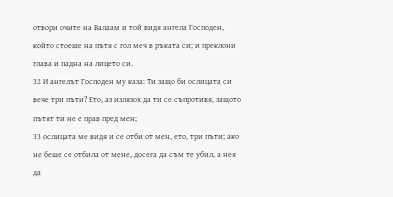отвори очите на Валаам и той видя ангела Господен, който стоеше на пътя с гол меч в ръката си; и преклони глава и падна на лицето си.
32 И ангелът Господен му каза: Ти защо би ослицата си вече три пъти? Ето, аз излязох да ти се съпротивя, защото пътят ти не е прав пред мен;
33 ослицата ме видя и се отби от мен, ето, три пъти; ако не беше се отбила от мене, досега да съм те убил, а нея да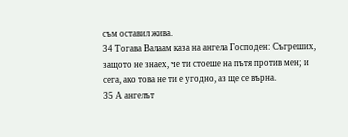съм оставил жива.
34 Тогава Валаам каза на ангела Господен: Съгреших, защото не знаех, че ти стоеше на пътя против мен; и сега, ако това не ти е угодно, аз ще се върна.
35 А ангелът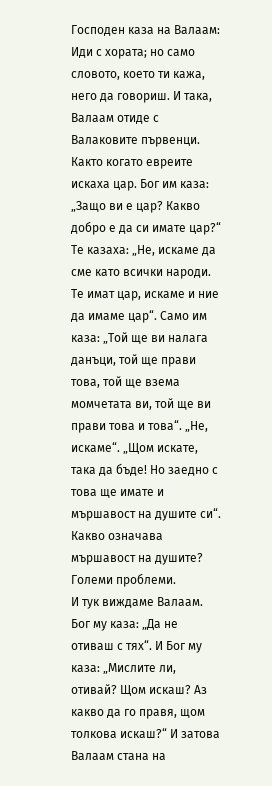Господен каза на Валаам: Иди с хората; но само словото, което ти кажа, него да говориш. И така, Валаам отиде с Валаковите първенци.
Както когато евреите искаха цар. Бог им каза: „Защо ви е цар? Какво добро е да си имате цар?“ Те казаха: „Не, искаме да сме като всички народи. Те имат цар, искаме и ние да имаме цар“. Само им каза: „Той ще ви налага данъци, той ще прави това, той ще взема момчетата ви, той ще ви прави това и това“. „Не, искаме“. „Щом искате, така да бъде! Но заедно с това ще имате и мършавост на душите си“. Какво означава мършавост на душите? Големи проблеми.
И тук виждаме Валаам. Бог му каза: „Да не отиваш с тях“. И Бог му каза: „Мислите ли, отивай? Щом искаш? Аз какво да го правя, щом толкова искаш?“ И затова Валаам стана на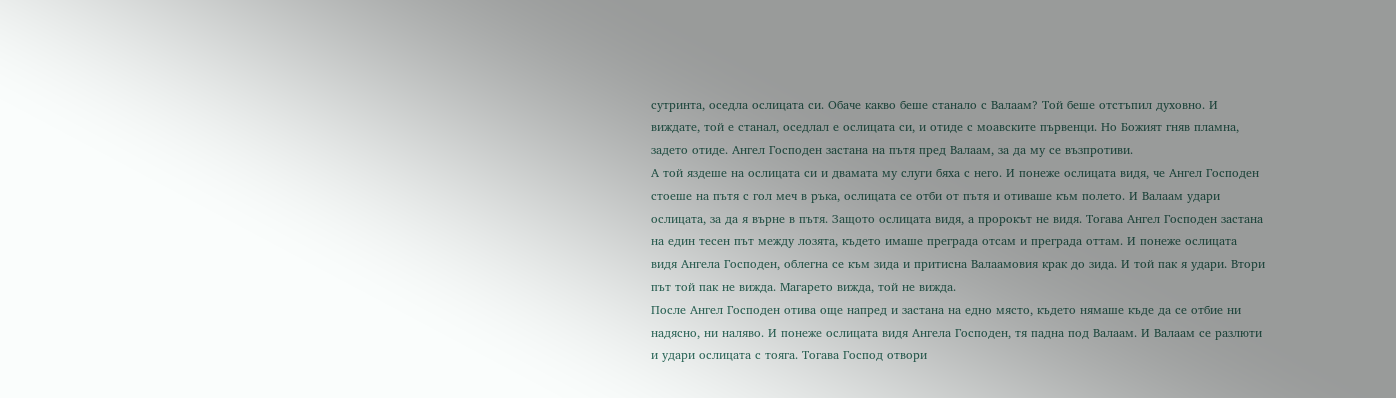сутринта, оседла ослицата си. Обаче какво беше станало с Валаам? Той беше отстъпил духовно. И виждате, той е станал, оседлал е ослицата си, и отиде с моавските първенци. Но Божият гняв пламна, задето отиде. Ангел Господен застана на пътя пред Валаам, за да му се възпротиви.
А той яздеше на ослицата си и двамата му слуги бяха с него. И понеже ослицата видя, че Ангел Господен стоеше на пътя с гол меч в ръка, ослицата се отби от пътя и отиваше към полето. И Валаам удари ослицата, за да я върне в пътя. Защото ослицата видя, а пророкът не видя. Тогава Ангел Господен застана на един тесен път между лозята, където имаше преграда отсам и преграда оттам. И понеже ослицата видя Ангела Господен, облегна се към зида и притисна Валаамовия крак до зида. И той пак я удари. Втори път той пак не вижда. Магарето вижда, той не вижда.
После Ангел Господен отива още напред и застана на едно място, където нямаше къде да се отбие ни надясно, ни наляво. И понеже ослицата видя Ангела Господен, тя падна под Валаам. И Валаам се разлюти и удари ослицата с тояга. Тогава Господ отвори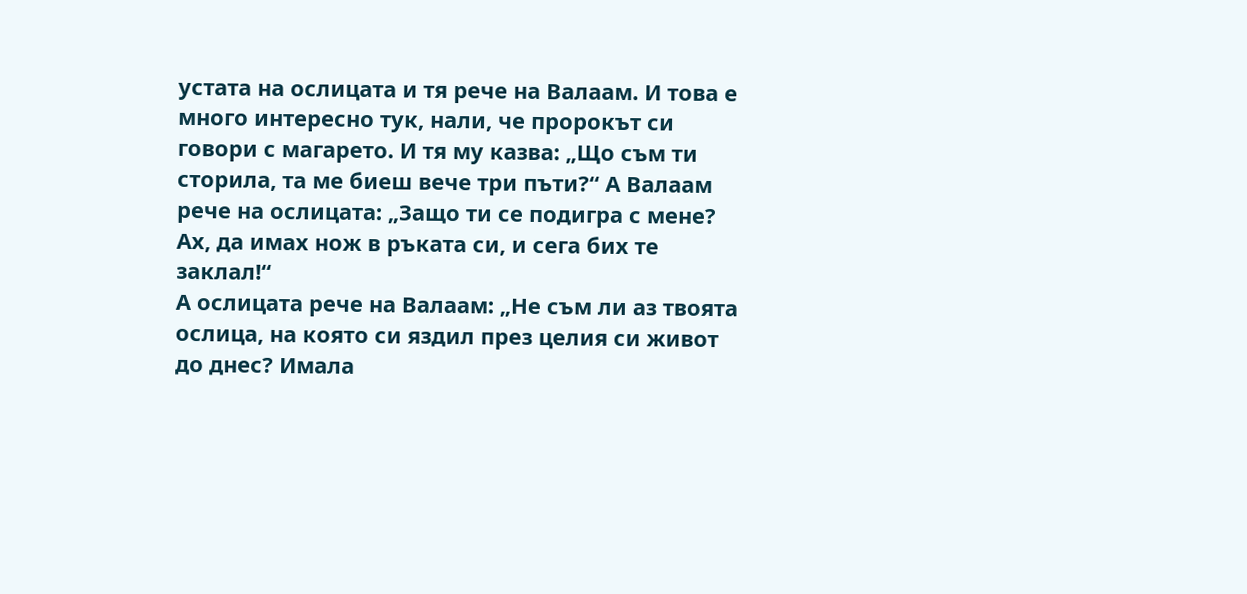устата на ослицата и тя рече на Валаам. И това е много интересно тук, нали, че пророкът си говори с магарето. И тя му казва: „Що съм ти сторила, та ме биеш вече три пъти?“ А Валаам рече на ослицата: „Защо ти се подигра с мене? Ах, да имах нож в ръката си, и сега бих те заклал!“
А ослицата рече на Валаам: „Не съм ли аз твоята ослица, на която си яздил през целия си живот до днес? Имала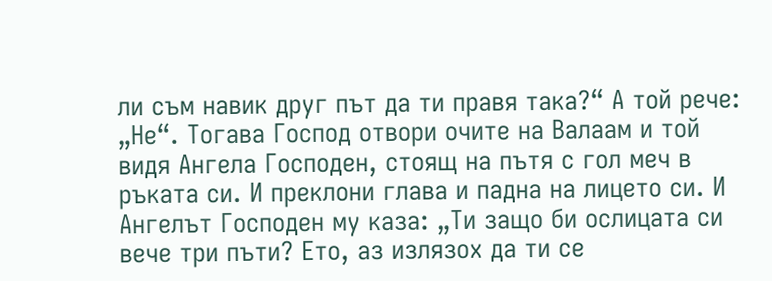ли съм навик друг път да ти правя така?“ А той рече: „Не“. Тогава Господ отвори очите на Валаам и той видя Ангела Господен, стоящ на пътя с гол меч в ръката си. И преклони глава и падна на лицето си. И Ангелът Господен му каза: „Ти защо би ослицата си вече три пъти? Ето, аз излязох да ти се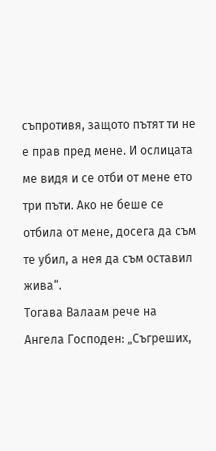съпротивя, защото пътят ти не е прав пред мене. И ослицата ме видя и се отби от мене ето три пъти. Ако не беше се отбила от мене, досега да съм те убил, а нея да съм оставил жива“.
Тогава Валаам рече на Ангела Господен: „Съгреших,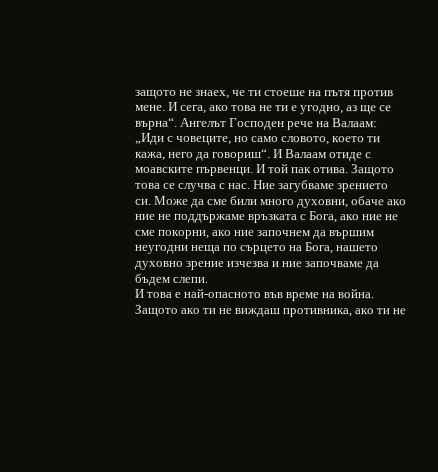защото не знаех, че ти стоеше на пътя против мене. И сега, ако това не ти е угодно, аз ще се върна“. Ангелът Господен рече на Валаам: „Иди с човеците, но само словото, което ти кажа, него да говориш“. И Валаам отиде с моавските първенци. И той пак отива. Защото това се случва с нас. Ние загубваме зрението си. Може да сме били много духовни, обаче ако ние не поддържаме връзката с Бога, ако ние не сме покорни, ако ние започнем да вършим неугодни неща по сърцето на Бога, нашето духовно зрение изчезва и ние започваме да бъдем слепи.
И това е най-опасното във време на война. Защото ако ти не виждаш противника, ако ти не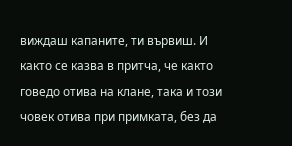виждаш капаните, ти вървиш. И както се казва в притча, че както говедо отива на клане, така и този човек отива при примката, без да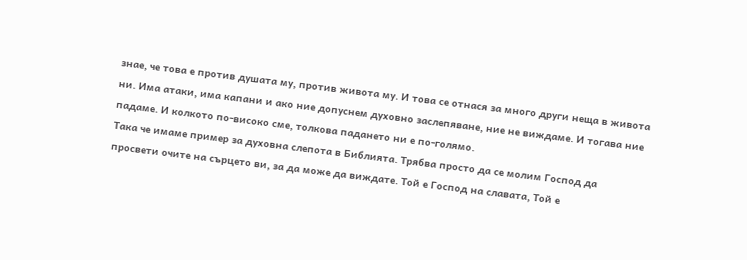знае, че това е против душата му, против живота му. И това се отнася за много други неща в живота ни. Има атаки, има капани и ако ние допуснем духовно заслепяване, ние не виждаме. И тогава ние падаме. И колкото по-високо сме, толкова падането ни е по-голямо.
Така че имаме пример за духовна слепота в Библията. Трябва просто да се молим Господ да просвети очите на сърцето ви, за да може да виждате. Той е Господ на славата, Той е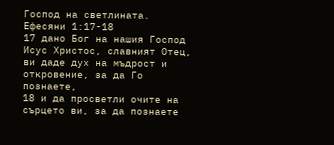Господ на светлината.
Ефесяни 1:17-18
17 дано Бог на нашия Господ Исус Христос, славният Отец, ви даде дух на мъдрост и откровение, за да Го познаете,
18 и да просветли очите на сърцето ви, за да познаете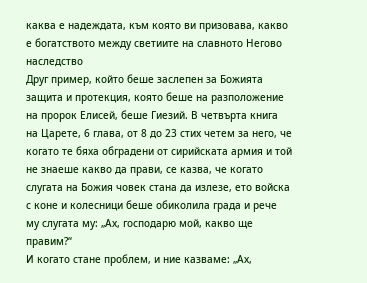каква е надеждата, към която ви призовава, какво е богатството между светиите на славното Негово наследство
Друг пример, който беше заслепен за Божията защита и протекция, която беше на разположение на пророк Елисей, беше Гиезий. В четвърта книга на Царете, 6 глава, от 8 до 23 стих четем за него, че когато те бяха обградени от сирийската армия и той не знаеше какво да прави, се казва, че когато слугата на Божия човек стана да излезе, ето войска с коне и колесници беше обиколила града и рече му слугата му: „Ах, господарю мой, какво ще правим?“
И когато стане проблем, и ние казваме: „Ах,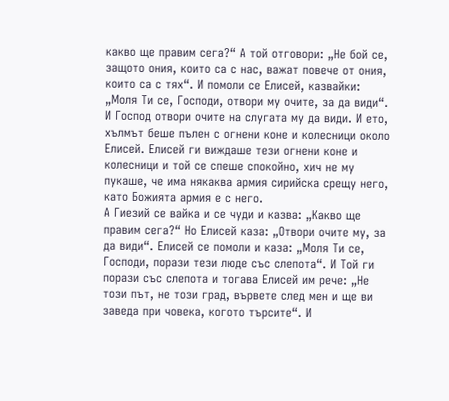какво ще правим сега?“ А той отговори: „Не бой се, защото ония, които са с нас, важат повече от ония, които са с тях“. И помоли се Елисей, казвайки: „Моля Ти се, Господи, отвори му очите, за да види“. И Господ отвори очите на слугата му да види. И ето, хълмът беше пълен с огнени коне и колесници около Елисей. Елисей ги виждаше тези огнени коне и колесници и той се спеше спокойно, хич не му пукаше, че има някаква армия сирийска срещу него, като Божията армия е с него.
А Гиезий се вайка и се чуди и казва: „Какво ще правим сега?“ Но Елисей каза: „Отвори очите му, за да види“. Елисей се помоли и каза: „Моля Ти се, Господи, порази тези люде със слепота“. И Той ги порази със слепота и тогава Елисей им рече: „Не този път, не този град, вървете след мен и ще ви заведа при човека, когото търсите“. И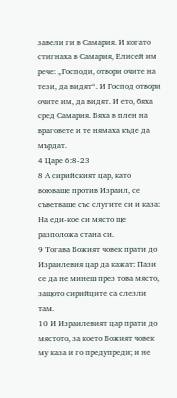завели ги в Самария. И когато стигнаха в Самария, Елисей им рече: „Господи, отвори очите на тези, да видят“. И Господ отвори очите им, да видят. И ето, бяха сред Самария. Бяха в плен на враговете и те нямаха къде да мърдат.
4 Царе 6:8-23
8 А сирийският цар, като воюваше против Израил, се съветваше със слугите си и каза: На еди-кое си място ще разположа стана си.
9 Тогава Божият човек прати до Израилевия цар да кажат: Пази се да не минеш през това място, защото сирийците са слезли там.
10 И Израилевият цар прати до мястото, за което Божият човек му каза и го предупреди; и не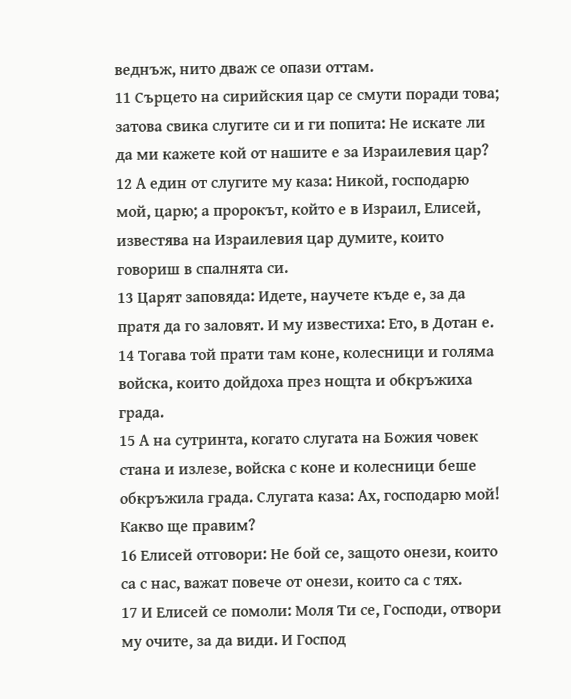веднъж, нито дваж се опази оттам.
11 Сърцето на сирийския цар се смути поради това; затова свика слугите си и ги попита: Не искате ли да ми кажете кой от нашите е за Израилевия цар?
12 А един от слугите му каза: Никой, господарю мой, царю; а пророкът, който е в Израил, Елисей, известява на Израилевия цар думите, които говориш в спалнята си.
13 Царят заповяда: Идете, научете къде е, за да пратя да го заловят. И му известиха: Ето, в Дотан е.
14 Тогава той прати там коне, колесници и голяма войска, които дойдоха през нощта и обкръжиха града.
15 А на сутринта, когато слугата на Божия човек стана и излезе, войска с коне и колесници беше обкръжила града. Слугата каза: Ах, господарю мой! Какво ще правим?
16 Елисей отговори: Не бой се, защото онези, които са с нас, важат повече от онези, които са с тях.
17 И Елисей се помоли: Моля Ти се, Господи, отвори му очите, за да види. И Господ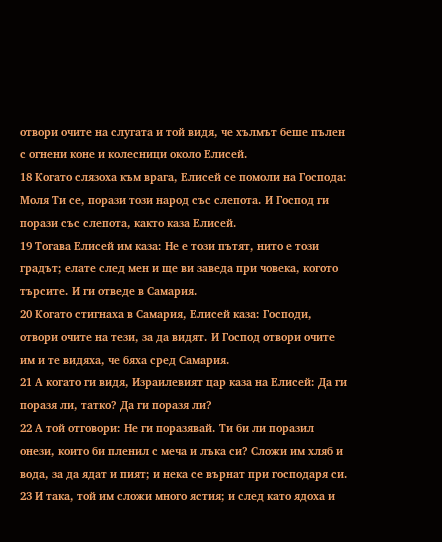отвори очите на слугата и той видя, че хълмът беше пълен с огнени коне и колесници около Елисей.
18 Когато слязоха към врага, Елисей се помоли на Господа: Моля Ти се, порази този народ със слепота. И Господ ги порази със слепота, както каза Елисей.
19 Тогава Елисей им каза: Не е този пътят, нито е този градът; елате след мен и ще ви заведа при човека, когото търсите. И ги отведе в Самария.
20 Когато стигнаха в Самария, Елисей каза: Господи, отвори очите на тези, за да видят. И Господ отвори очите им и те видяха, че бяха сред Самария.
21 А когато ги видя, Израилевият цар каза на Елисей: Да ги поразя ли, татко? Да ги поразя ли?
22 А той отговори: Не ги поразявай. Ти би ли поразил онези, които би пленил с меча и лъка си? Сложи им хляб и вода, за да ядат и пият; и нека се върнат при господаря си.
23 И така, той им сложи много ястия; и след като ядоха и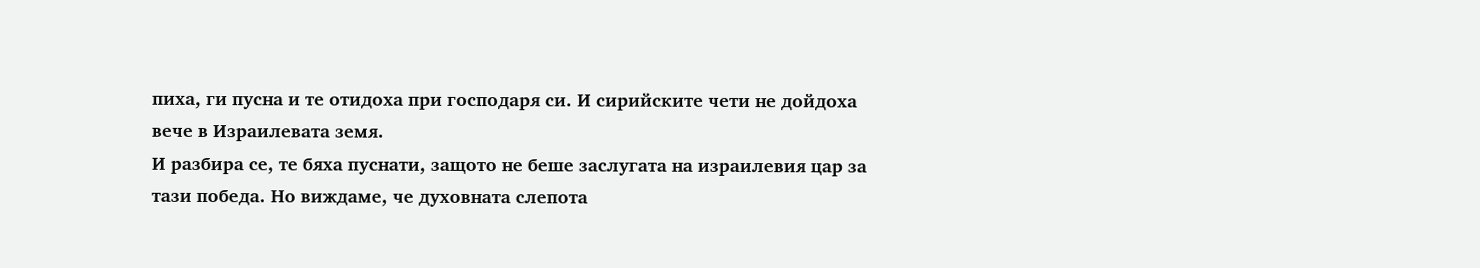пиха, ги пусна и те отидоха при господаря си. И сирийските чети не дойдоха вече в Израилевата земя.
И разбира се, те бяха пуснати, защото не беше заслугата на израилевия цар за тази победа. Но виждаме, че духовната слепота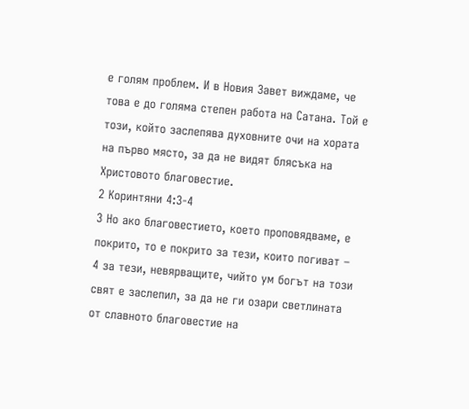е голям проблем. И в Новия Завет виждаме, че това е до голяма степен работа на Сатана. Той е този, който заслепява духовните очи на хората на първо място, за да не видят блясъка на Христовото благовестие.
2 Коринтяни 4:3-4
3 Но ако благовестието, което проповядваме, е покрито, то е покрито за тези, които погиват –
4 за тези, невярващите, чийто ум богът на този свят е заслепил, за да не ги озари светлината от славното благовестие на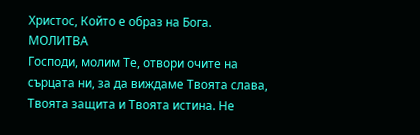Христос, Който е образ на Бога.
МОЛИТВА
Господи, молим Те, отвори очите на сърцата ни, за да виждаме Твоята слава, Твоята защита и Твоята истина. Не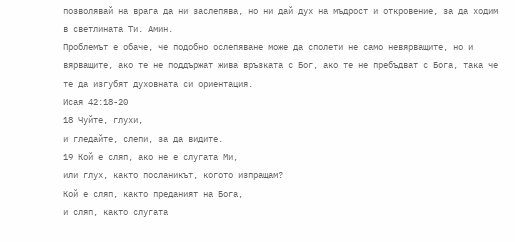позволявай на врага да ни заслепява, но ни дай дух на мъдрост и откровение, за да ходим в светлината Ти. Амин.
Проблемът е обаче, че подобно ослепяване може да сполети не само невярващите, но и вярващите, ако те не поддържат жива връзката с Бог, ако те не пребъдват с Бога, така че те да изгубят духовната си ориентация.
Исая 42:18-20
18 Чуйте, глухи,
и гледайте, слепи, за да видите.
19 Кой е сляп, ако не е слугата Ми,
или глух, както посланикът, когото изпращам?
Кой е сляп, както преданият на Бога,
и сляп, както слугата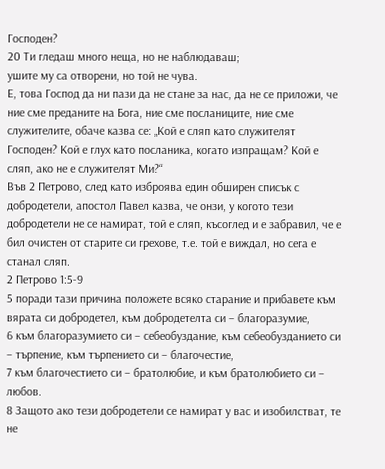Господен?
20 Ти гледаш много неща, но не наблюдаваш;
ушите му са отворени, но той не чува.
Е, това Господ да ни пази да не стане за нас, да не се приложи, че ние сме преданите на Бога, ние сме посланиците, ние сме служителите, обаче казва се: „Кой е сляп като служителят Господен? Кой е глух като посланика, когато изпращам? Кой е сляп, ако не е служителят Ми?“
Във 2 Петрово, след като изброява един обширен списък с добродетели, апостол Павел казва, че онзи, у когото тези добродетели не се намират, той е сляп, късоглед и е забравил, че е бил очистен от старите си грехове, т.е. той е виждал, но сега е станал сляп.
2 Петрово 1:5-9
5 поради тази причина положете всяко старание и прибавете към вярата си добродетел, към добродетелта си – благоразумие,
6 към благоразумието си – себеобуздание, към себеобузданието си – търпение, към търпението си – благочестие,
7 към благочестието си – братолюбие, и към братолюбието си – любов.
8 Защото ако тези добродетели се намират у вас и изобилстват, те не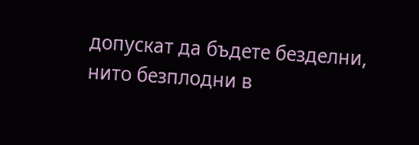допускат да бъдете безделни, нито безплодни в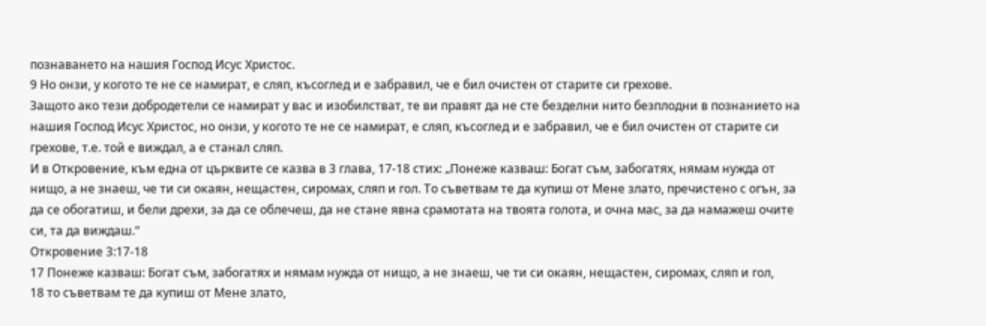познаването на нашия Господ Исус Христос.
9 Но онзи, у когото те не се намират, е сляп, късоглед и е забравил, че е бил очистен от старите си грехове.
Защото ако тези добродетели се намират у вас и изобилстват, те ви правят да не сте безделни нито безплодни в познанието на нашия Господ Исус Христос, но онзи, у когото те не се намират, е сляп, късоглед и е забравил, че е бил очистен от старите си грехове, т.е. той е виждал, а е станал сляп.
И в Откровение, към една от църквите се казва в 3 глава, 17-18 стих: „Понеже казваш: Богат съм, забогатях, нямам нужда от нищо, а не знаеш, че ти си окаян, нещастен, сиромах, сляп и гол. То съветвам те да купиш от Мене злато, пречистено с огън, за да се обогатиш, и бели дрехи, за да се облечеш, да не стане явна срамотата на твоята голота, и очна мас, за да намажеш очите си, та да виждаш.“
Откровение 3:17-18
17 Понеже казваш: Богат съм, забогатях и нямам нужда от нищо, а не знаеш, че ти си окаян, нещастен, сиромах, сляп и гол,
18 то съветвам те да купиш от Мене злато,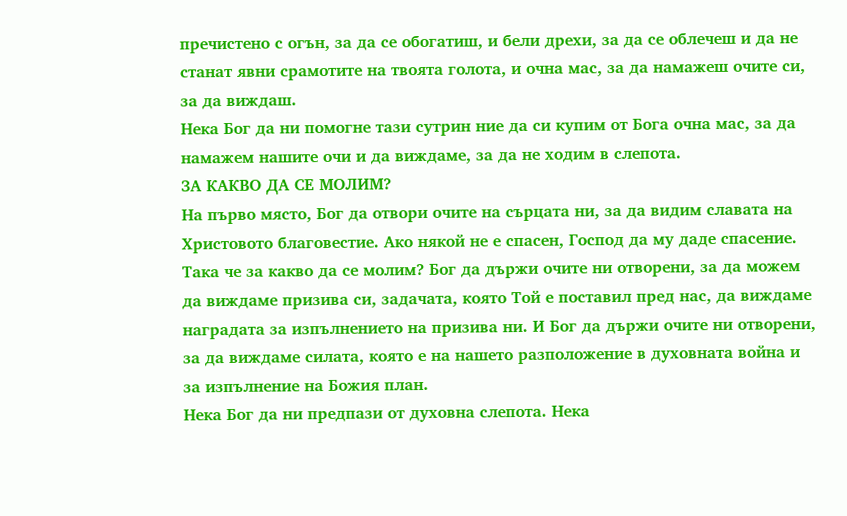пречистено с огън, за да се обогатиш, и бели дрехи, за да се облечеш и да не станат явни срамотите на твоята голота, и очна мас, за да намажеш очите си, за да виждаш.
Нека Бог да ни помогне тази сутрин ние да си купим от Бога очна мас, за да намажем нашите очи и да виждаме, за да не ходим в слепота.
ЗА КАКВО ДА СЕ МОЛИМ?
На първо място, Бог да отвори очите на сърцата ни, за да видим славата на Христовото благовестие. Ако някой не е спасен, Господ да му даде спасение. Така че за какво да се молим? Бог да държи очите ни отворени, за да можем да виждаме призива си, задачата, която Той е поставил пред нас, да виждаме наградата за изпълнението на призива ни. И Бог да държи очите ни отворени, за да виждаме силата, която е на нашето разположение в духовната война и за изпълнение на Божия план.
Нека Бог да ни предпази от духовна слепота. Нека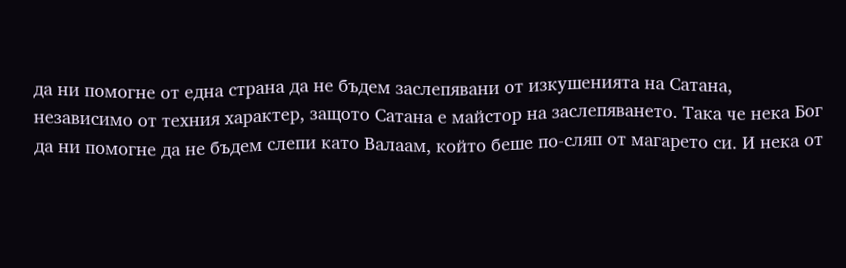да ни помогне от една страна да не бъдем заслепявани от изкушенията на Сатана, независимо от техния характер, защото Сатана е майстор на заслепяването. Така че нека Бог да ни помогне да не бъдем слепи като Валаам, който беше по-сляп от магарето си. И нека от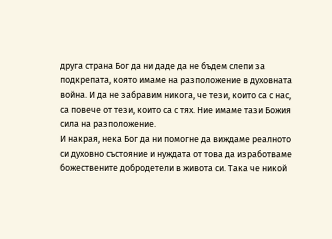друга страна Бог да ни даде да не бъдем слепи за подкрепата, която имаме на разположение в духовната война. И да не забравим никога, че тези, които са с нас, са повече от тези, които са с тях. Ние имаме тази Божия сила на разположение.
И накрая, нека Бог да ни помогне да виждаме реалното си духовно състояние и нуждата от това да изработваме божествените добродетели в живота си. Така че никой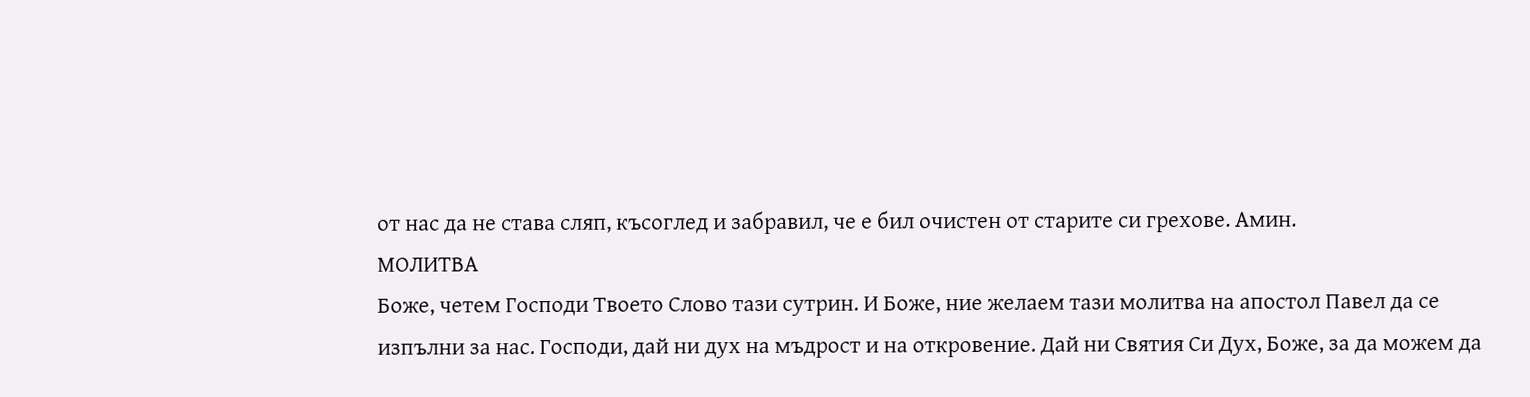от нас да не става сляп, късоглед и забравил, че е бил очистен от старите си грехове. Амин.
МОЛИТВА
Боже, четем Господи Твоето Слово тази сутрин. И Боже, ние желаем тази молитва на апостол Павел да се изпълни за нас. Господи, дай ни дух на мъдрост и на откровение. Дай ни Святия Си Дух, Боже, за да можем да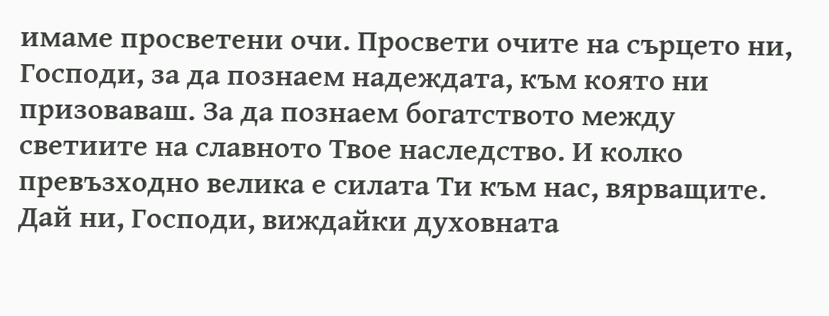имаме просветени очи. Просвети очите на сърцето ни, Господи, за да познаем надеждата, към която ни призоваваш. За да познаем богатството между светиите на славното Твое наследство. И колко превъзходно велика е силата Ти към нас, вярващите. Дай ни, Господи, виждайки духовната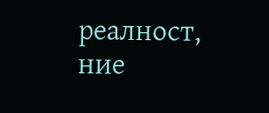реалност, ние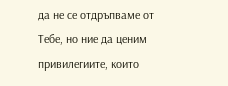да не се отдръпваме от Тебе, но ние да ценим привилегиите, които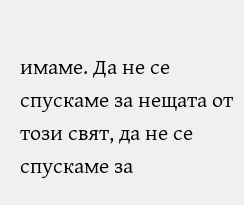имаме. Да не се спускаме за нещата от този свят, да не се спускаме за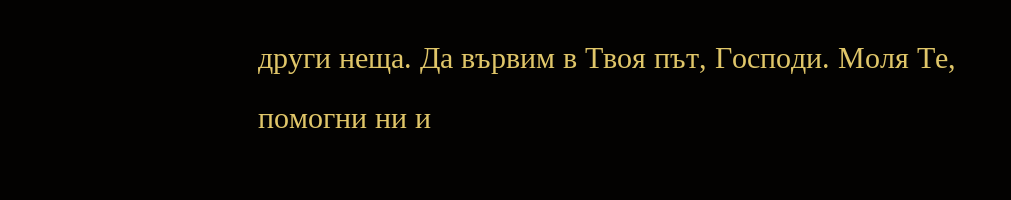други неща. Да вървим в Твоя път, Господи. Моля Те, помогни ни и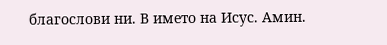благослови ни. В името на Исус. Амин.